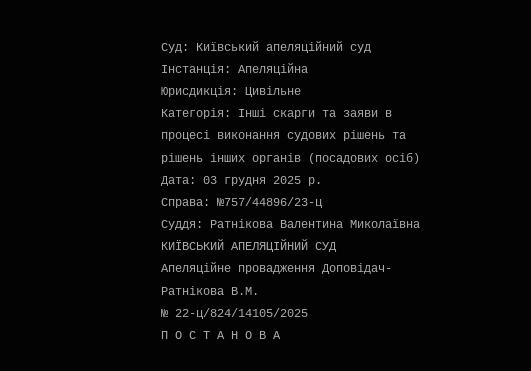Суд: Київський апеляційний суд
Інстанція: Апеляційна
Юрисдикція: Цивільне
Категорія: Інші скарги та заяви в процесі виконання судових рішень та рішень інших органів (посадових осіб)
Дата: 03 грудня 2025 р.
Справа: №757/44896/23-ц
Суддя: Ратнікова Валентина Миколаївна
КИЇВСЬКИЙ АПЕЛЯЦІЙНИЙ СУД
Апеляційне провадження Доповідач- Ратнікова В.М.
№ 22-ц/824/14105/2025
П О С Т А Н О В А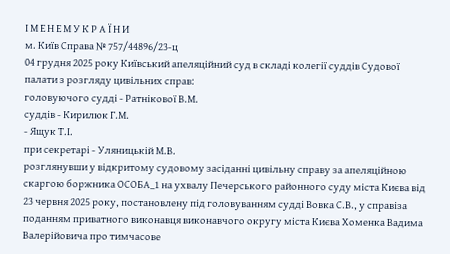І М Е Н Е М У К Р А Ї Н И
м. Київ Справа № 757/44896/23-ц
04 грудня 2025 року Київський апеляційний суд в складі колегії суддів Судової палати з розгляду цивільних справ:
головуючого судді - Ратнікової В.М.
суддів - Кирилюк Г.М.
- Ящук Т.І.
при секретарі - Уляницькій М.В.
розглянувши у відкритому судовому засіданні цивільну справу за апеляційною скаргою боржника ОСОБА_1 на ухвалу Печерського районного суду міста Києва від 23 червня 2025 року, постановлену під головуванням судді Вовка С.В., у справіза поданням приватного виконавця виконавчого округу міста Києва Хоменка Вадима Валерійовича про тимчасове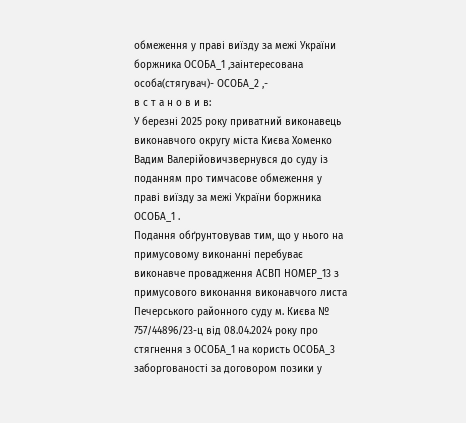обмеження у праві виїзду за межі України боржника ОСОБА_1 ,заінтересована особа(стягувач)- ОСОБА_2 ,-
в с т а н о в и в:
У березні 2025 року приватний виконавець виконавчого округу міста Києва Хоменко Вадим Валерійовичзвернувся до суду із поданням про тимчасове обмеження у праві виїзду за межі України боржника ОСОБА_1 .
Подання обґрунтовував тим, що у нього на примусовому виконанні перебуває виконавче провадження АСВП НОМЕР_13 з примусового виконання виконавчого листа Печерського районного суду м. Києва № 757/44896/23-ц від 08.04.2024 року про стягнення з ОСОБА_1 на користь ОСОБА_3 заборгованості за договором позики у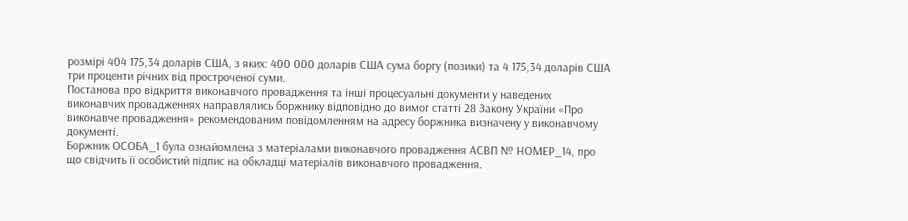розмірі 404 175,34 доларів США, з яких: 400 000 доларів США сума боргу (позики) та 4 175,34 доларів США три проценти річних від простроченої суми.
Постанова про відкриття виконавчого провадження та інші процесуальні документи у наведених виконавчих провадженнях направлялись боржнику відповідно до вимог статті 28 Закону України «Про виконавче провадження» рекомендованим повідомленням на адресу боржника визначену у виконавчому документі.
Боржник ОСОБА_1 була ознайомлена з матеріалами виконавчого провадження АСВП № НОМЕР_14, про що свідчить її особистий підпис на обкладці матеріалів виконавчого провадження.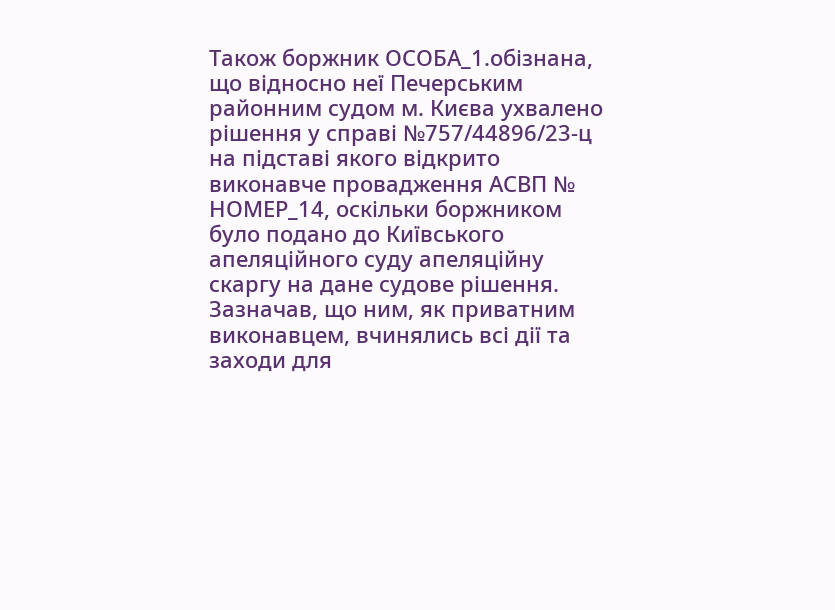Також боржник ОСОБА_1.обізнана, що відносно неї Печерським районним судом м. Києва ухвалено рішення у справі №757/44896/23-ц на підставі якого відкрито виконавче провадження АСВП № НОМЕР_14, оскільки боржником було подано до Київського апеляційного суду апеляційну скаргу на дане судове рішення.
Зазначав, що ним, як приватним виконавцем, вчинялись всі дії та заходи для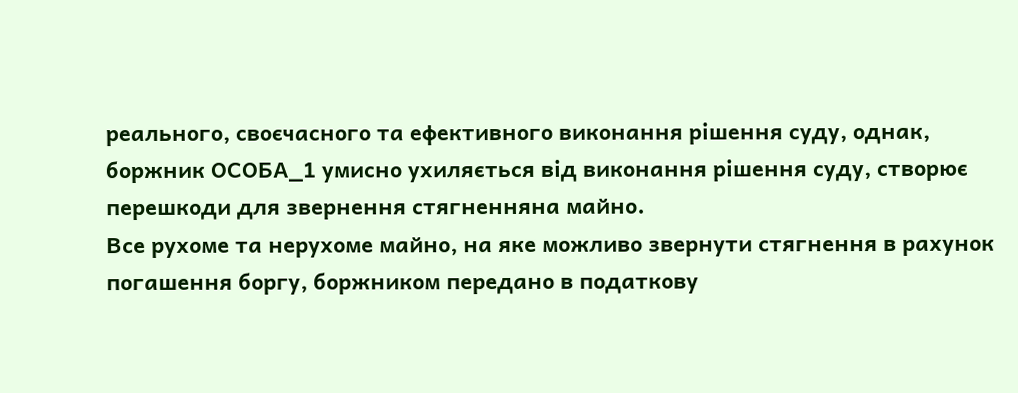реального, своєчасного та ефективного виконання рішення суду, однак, боржник ОСОБА_1 умисно ухиляється від виконання рішення суду, створює перешкоди для звернення стягненняна майно.
Все рухоме та нерухоме майно, на яке можливо звернути стягнення в рахунок погашення боргу, боржником передано в податкову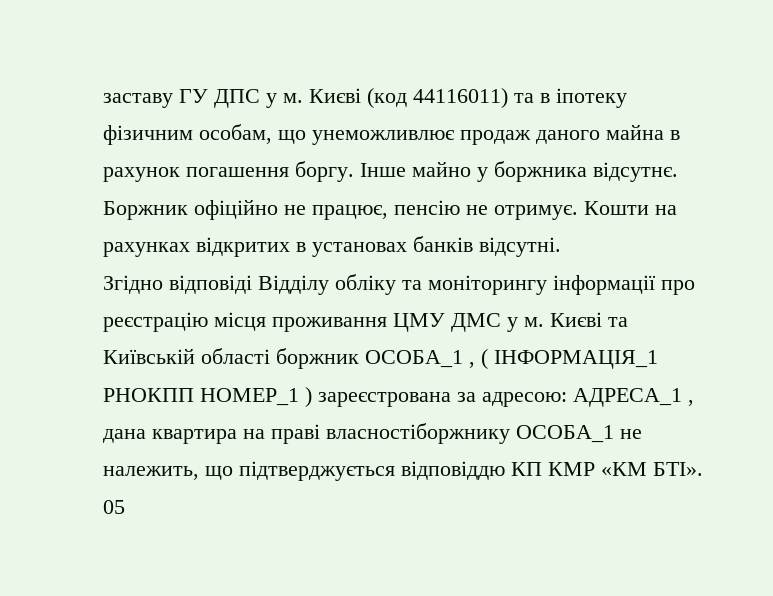заставу ГУ ДПС у м. Києві (код 44116011) та в іпотеку фізичним особам, що унеможливлює продаж даного майна в рахунок погашення боргу. Інше майно у боржника відсутнє. Боржник офіційно не працює, пенсію не отримує. Кошти на рахунках відкритих в установах банків відсутні.
Згідно відповіді Відділу обліку та моніторингу інформації про реєстрацію місця проживання ЦМУ ДМС у м. Києві та Київській області боржник ОСОБА_1 , ( ІНФОРМАЦІЯ_1 РНОКПП НОМЕР_1 ) зареєстрована за адресою: АДРЕСА_1 , дана квартира на праві власностіборжнику ОСОБА_1 не належить, що підтверджується відповіддю КП КМР «КМ БТІ».
05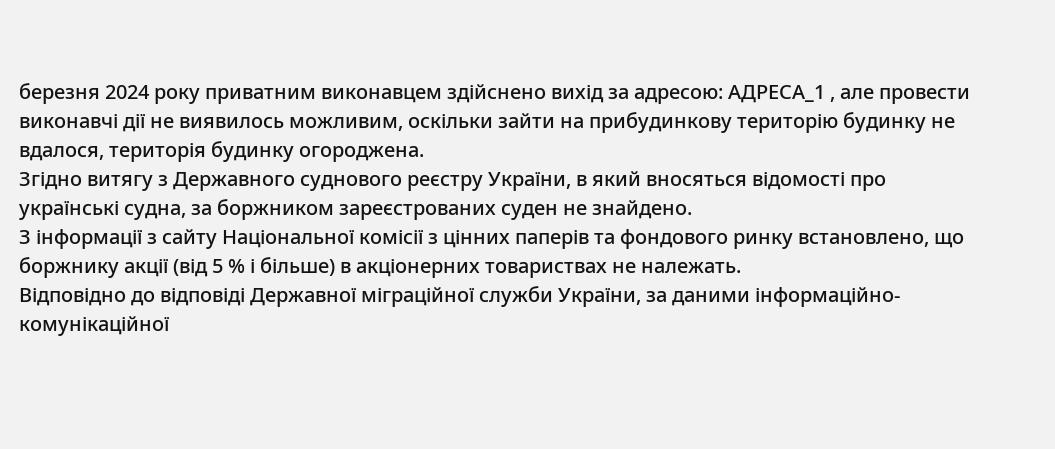березня 2024 року приватним виконавцем здійснено вихід за адресою: АДРЕСА_1 , але провести виконавчі дії не виявилось можливим, оскільки зайти на прибудинкову територію будинку не вдалося, територія будинку огороджена.
Згідно витягу з Державного суднового реєстру України, в який вносяться відомості про українські судна, за боржником зареєстрованих суден не знайдено.
З інформації з сайту Національної комісії з цінних паперів та фондового ринку встановлено, що боржнику акції (від 5 % і більше) в акціонерних товариствах не належать.
Відповідно до відповіді Державної міграційної служби України, за даними інформаційно-комунікаційної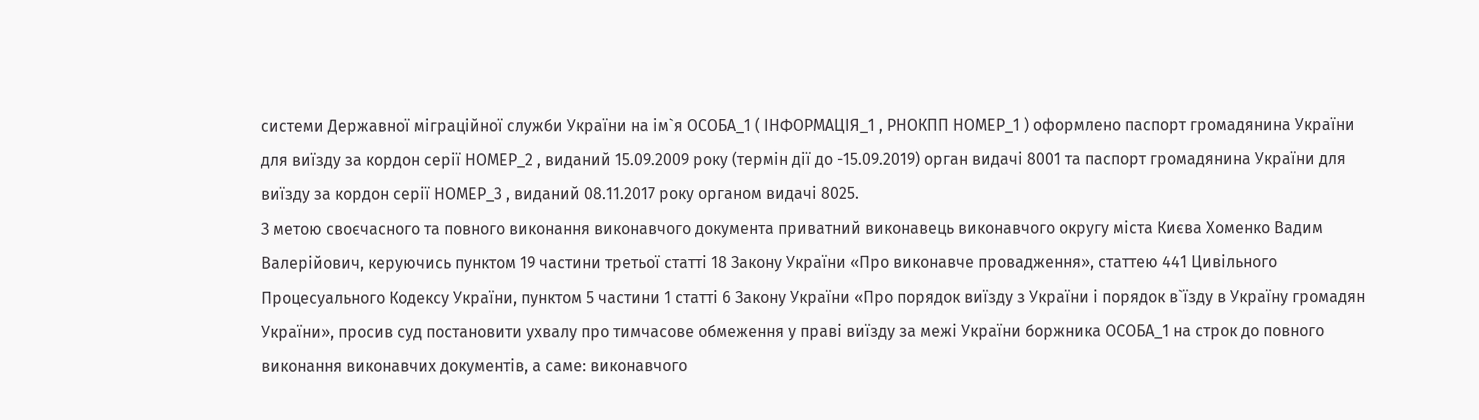системи Державної міграційної служби України на ім`я ОСОБА_1 ( ІНФОРМАЦІЯ_1 , РНОКПП НОМЕР_1 ) оформлено паспорт громадянина України для виїзду за кордон серії НОМЕР_2 , виданий 15.09.2009 року (термін дії до -15.09.2019) орган видачі 8001 та паспорт громадянина України для виїзду за кордон серії НОМЕР_3 , виданий 08.11.2017 року органом видачі 8025.
З метою своєчасного та повного виконання виконавчого документа приватний виконавець виконавчого округу міста Києва Хоменко Вадим Валерійович, керуючись пунктом 19 частини третьої статті 18 Закону України «Про виконавче провадження», статтею 441 Цивільного Процесуального Кодексу України, пунктом 5 частини 1 статті 6 Закону України «Про порядок виїзду з України і порядок в`їзду в Україну громадян України», просив суд постановити ухвалу про тимчасове обмеження у праві виїзду за межі України боржника ОСОБА_1 на строк до повного виконання виконавчих документів, а саме: виконавчого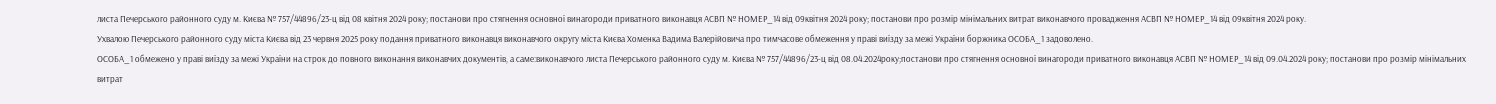листа Печерського районного суду м. Києва № 757/44896/23-ц від 08 квітня 2024 року; постанови про стягнення основної винагороди приватного виконавця АСВП № НОМЕР_14 від 09квітня 2024 року; постанови про розмір мінімальних витрат виконавчого провадження АСВП № НОМЕР_14 від 09квітня 2024 року.
Ухвалою Печерського районного суду міста Києва від 23 червня 2025 року подання приватного виконавця виконавчого округу міста Києва Хоменка Вадима Валерійовича про тимчасове обмеження у праві виїзду за межі України боржника ОСОБА_1 задоволено.
ОСОБА_1 обмежено у праві виїзду за межі України на строк до повного виконання виконавчих документів, а саме:виконавчого листа Печерського районного суду м. Києва № 757/44896/23-ц від 08.04.2024року;постанови про стягнення основної винагороди приватного виконавця АСВП № НОМЕР_14 від 09.04.2024 року; постанови про розмір мінімальних витрат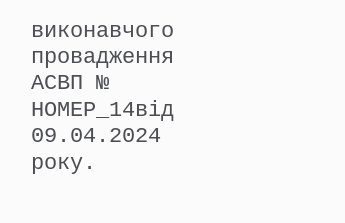виконавчого провадження АСВП № НОМЕР_14від 09.04.2024 року.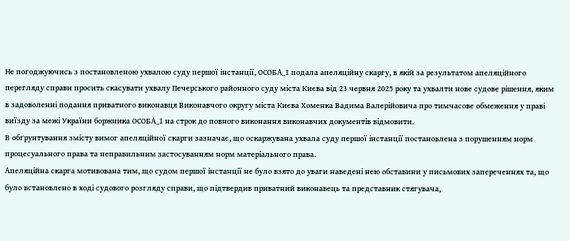Не погоджуючись з постановленою ухвалою суду першої інстанції, ОСОБА_1 подала апеляційну скаргу, в якій за результатом апеляційного перегляду справи просить скасувати ухвалу Печерського районного суду міста Києва від 23 червня 2025 року та ухвалти нове судове рішення, яким в задоволенні подання приватного виконавця Виконавчого округу міста Києва Хоменка Вадима Валерійовича про тимчасове обмеження у праві виїзду за межі України боржника ОСОБА_1 на строк до повного виконання виконавчих документів відмовити.
В обґрунтування змісту вимог апеляційної скарги зазначає, що оскаржувана ухвала суду першої інстанції постановлена з порушенням норм процесуального права та неправильним застосуванням норм матеріального права.
Апеляційна скарга мотивована тим, що судом першої інстанції не було взято до уваги наведені нею обставини у письмових запереченнях та, що було встановлено в ході судового розгляду справи, що підтвердив приватний виконавець та представник стягувача,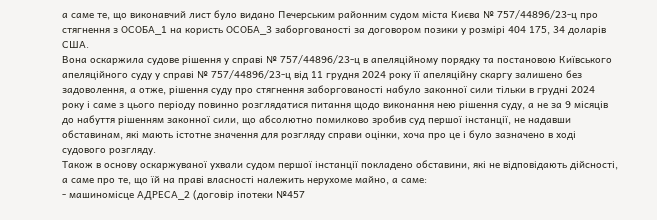а саме те, що виконавчий лист було видано Печерським районним судом міста Києва № 757/44896/23-ц про стягнення з ОСОБА_1 на користь ОСОБА_3 заборгованості за договором позики у розмірі 404 175, 34 доларів США.
Вона оскаржила судове рішення у справі № 757/44896/23-ц в апеляційному порядку та постановою Київського апеляційного суду у справі № 757/44896/23-ц від 11 грудня 2024 року її апеляційну скаргу залишено без задоволення, а отже, рішення суду про стягнення заборгованості набуло законної сили тільки в грудні 2024 року і саме з цього періоду повинно розглядатися питання щодо виконання нею рішення суду, а не за 9 місяців до набуття рішенням законної сили, що абсолютно помилково зробив суд першої інстанції, не надавши обставинам, які мають істотне значення для розгляду справи оцінки, хоча про це і було зазначено в ході судового розгляду.
Також в основу оскаржуваної ухвали судом першої інстанції покладено обставини, які не відповідають дійсності, а саме про те, що їй на праві власності належить нерухоме майно, а саме:
- машиномісце АДРЕСА_2 (договір іпотеки №457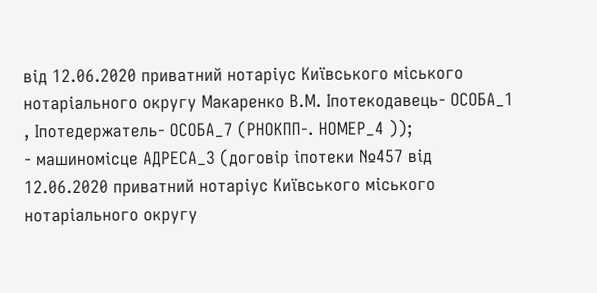від 12.06.2020 приватний нотаріус Київського міського нотаріального округу Макаренко В.М. Іпотекодавець- ОСОБА_1 , Іпотедержатель- ОСОБА_7 (РНОКПП-. НОМЕР_4 ));
- машиномісце АДРЕСА_3 (договір іпотеки №457 від 12.06.2020 приватний нотаріус Київського міського нотаріального округу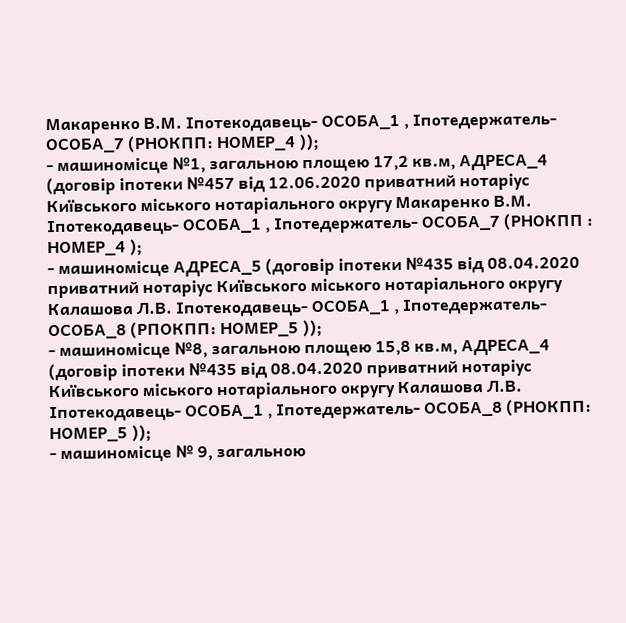Макаренко В.М. Іпотекодавець- ОСОБА_1 , Іпотедержатель- ОСОБА_7 (РНОКПП: НОМЕР_4 ));
- машиномісце №1, загальною площею 17,2 кв.м, АДРЕСА_4 (договір іпотеки №457 від 12.06.2020 приватний нотаріус Київського міського нотаріального округу Макаренко В.М. Іпотекодавець- ОСОБА_1 , Іпотедержатель- ОСОБА_7 (РНОКПП : НОМЕР_4 );
- машиномісце АДРЕСА_5 (договір іпотеки №435 від 08.04.2020 приватний нотаріус Київського міського нотаріального округу Калашова Л.В. Іпотекодавець- ОСОБА_1 , Іпотедержатель- ОСОБА_8 (РПОКПП: НОМЕР_5 ));
- машиномісце №8, загальною площею 15,8 кв.м, АДРЕСА_4 (договір іпотеки №435 від 08.04.2020 приватний нотаріус Київського міського нотаріального округу Калашова Л.В. Іпотекодавець- ОСОБА_1 , Іпотедержатель- ОСОБА_8 (РНОКПП: НОМЕР_5 ));
- машиномісце № 9, загальною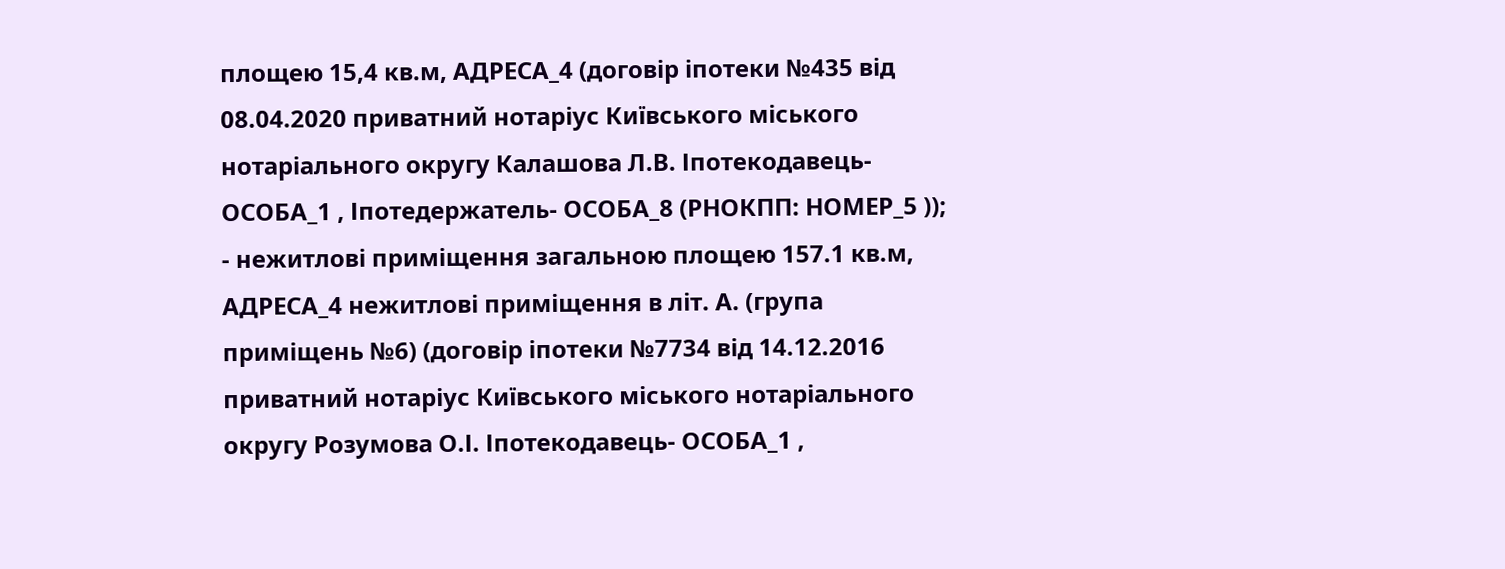площею 15,4 кв.м, АДРЕСА_4 (договір іпотеки №435 від 08.04.2020 приватний нотаріус Київського міського нотаріального округу Калашова Л.В. Іпотекодавець- ОСОБА_1 , Іпотедержатель- ОСОБА_8 (РНОКПП: НОМЕР_5 ));
- нежитлові приміщення загальною площею 157.1 кв.м, АДРЕСА_4 нежитлові приміщення в літ. А. (група приміщень №6) (договір іпотеки №7734 від 14.12.2016 приватний нотаріус Київського міського нотаріального округу Розумова О.І. Іпотекодавець- ОСОБА_1 ,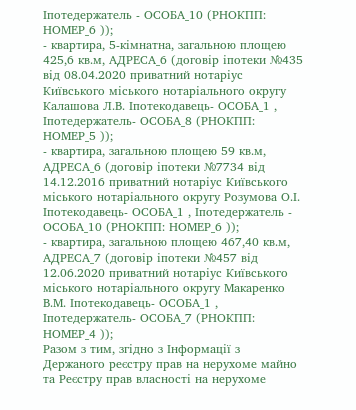Іпотедержатель - ОСОБА_10 (РНОКПП: НОМЕР_6 ));
- квартира, 5-кімнатна, загальною площею 425,6 кв.м, АДРЕСА_6 (договір іпотеки №435 від 08.04.2020 приватний нотаріус Київського міського нотаріального округу Калашова Л.В. Іпотекодавець- ОСОБА_1 , Іпотедержатель- ОСОБА_8 (РНОКПП: НОМЕР_5 ));
- квартира, загальною площею 59 кв.м, АДРЕСА_6 (договір іпотеки №7734 від 14.12.2016 приватний нотаріус Київського міського нотаріального округу Розумова О.І. Іпотекодавець- ОСОБА_1 , Іпотедержатель - ОСОБА_10 (РНОКПП: НОМЕР_6 ));
- квартира, загальною площею 467,40 кв.м, АДРЕСА_7 (договір іпотеки №457 від 12.06.2020 приватний нотаріус Київського міського нотаріального округу Макаренко В.М. Іпотекодавець- ОСОБА_1 , Іпотедержатель- ОСОБА_7 (РНОКПП: НОМЕР_4 ));
Разом з тим, згідно з Інформації з Держаного реєстру прав на нерухоме майно та Реєстру прав власності на нерухоме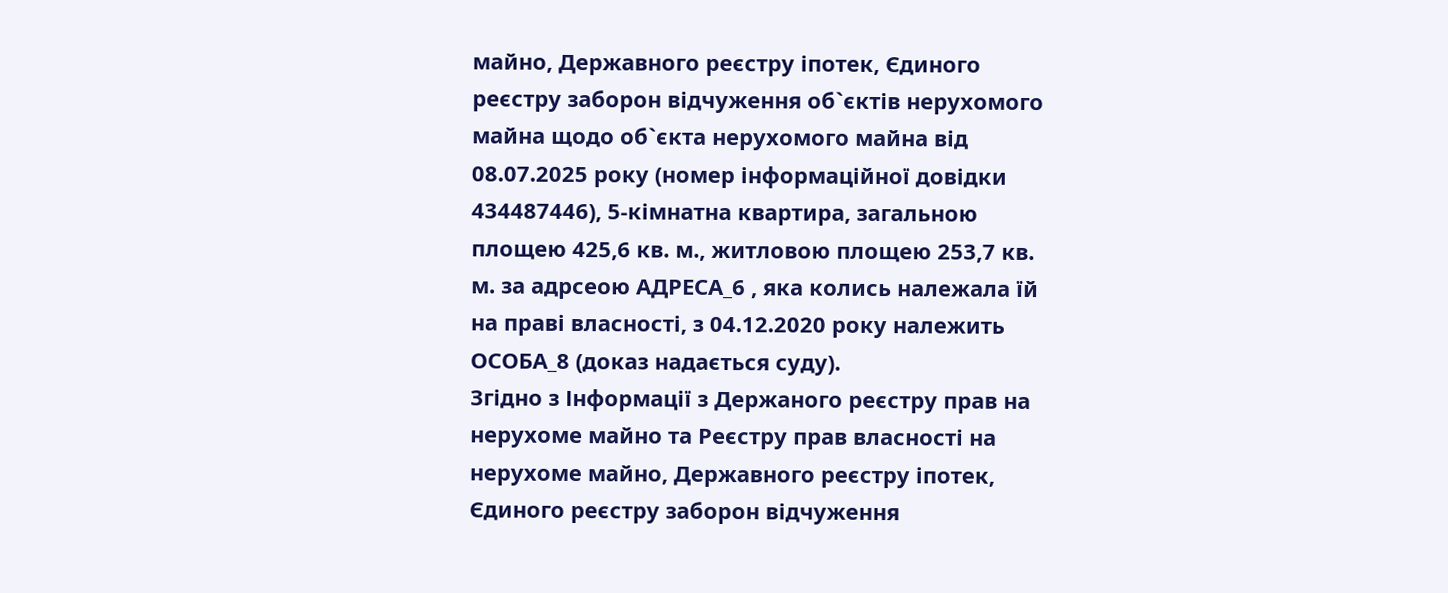майно, Державного реєстру іпотек, Єдиного реєстру заборон відчуження об`єктів нерухомого майна щодо об`єкта нерухомого майна від 08.07.2025 року (номер інформаційної довідки 434487446), 5-кімнатна квартира, загальною площею 425,6 кв. м., житловою площею 253,7 кв. м. за адрсеою АДРЕСА_6 , яка колись належала їй на праві власності, з 04.12.2020 року належить ОСОБА_8 (доказ надається суду).
Згідно з Інформації з Держаного реєстру прав на нерухоме майно та Реєстру прав власності на нерухоме майно, Державного реєстру іпотек, Єдиного реєстру заборон відчуження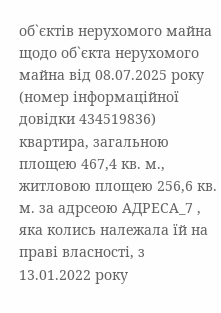об`єктів нерухомого майна щодо об`єкта нерухомого майна від 08.07.2025 року (номер інформаційної довідки 434519836) квартира, загальною площею 467,4 кв. м., житловою площею 256,6 кв. м. за адрсеою АДРЕСА_7 , яка колись належала їй на праві власності, з 13.01.2022 року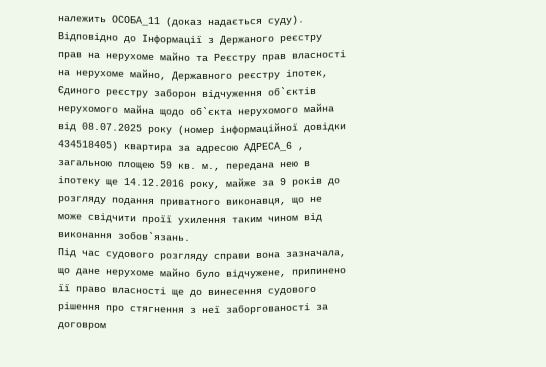належить ОСОБА_11 (доказ надається суду).
Відповідно до Інформації з Держаного реєстру прав на нерухоме майно та Реєстру прав власності на нерухоме майно, Державного реєстру іпотек, Єдиного реєстру заборон відчуження об`єктів нерухомого майна щодо об`єкта нерухомого майна від 08.07.2025 року (номер інформаційної довідки 434518405) квартира за адресою АДРЕСА_6 , загальною площею 59 кв. м., передана нею в іпотеку ще 14.12.2016 року, майже за 9 років до розгляду подання приватного виконавця, що не може свідчити проїї ухилення таким чином від виконання зобов`язань.
Під час судового розгляду справи вона зазначала, що дане нерухоме майно було відчужене, припинено її право власності ще до винесення судового рішення про стягнення з неї заборгованості за договром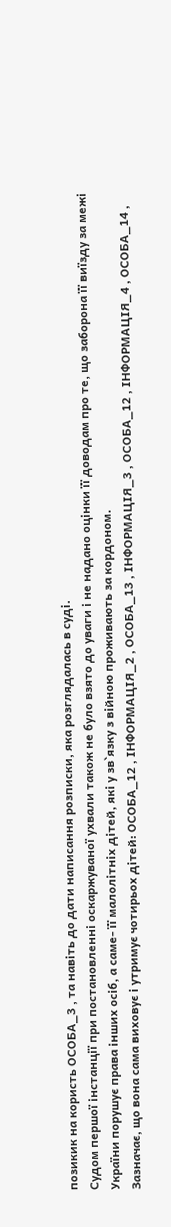позикик на користь ОСОБА_3 , та навіть до дати написання розписки, яка розглядалась в суді.
Судом першої інстанції при постановленні оскаржуваної ухвали також не було взято до уваги і не надано оцінки її доводам про те, що заборона її виїзду за межі України порушує права інших осіб, а саме- її малолітніх дітей, які у зв`язку з війною проживають за кордоном.
Зазначає, що вона сама виховує і утримує чотирьох дітей: ОСОБА_12 , ІНФОРМАЦІЯ_2 , ОСОБА_13 , ІНФОРМАЦІЯ_3 , ОСОБА_12 , ІНФОРМАЦІЯ_4 , ОСОБА_14 ,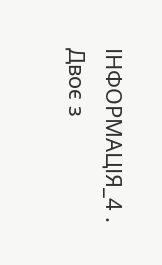ІНФОРМАЦІЯ_4 . Двоє з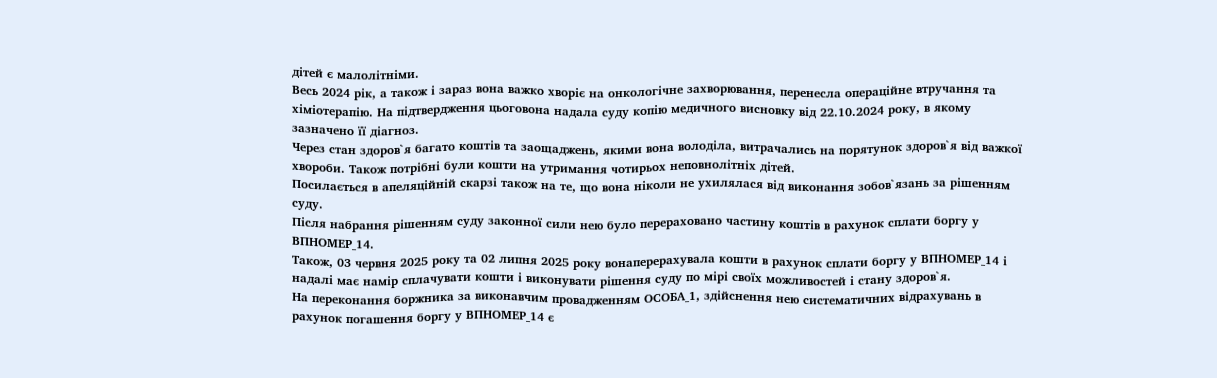дітей є малолітніми.
Весь 2024 рік, а також і зараз вона важко хворіє на онкологічне захворювання, перенесла операційне втручання та хіміотерапію. На підтвердження цьоговона надала суду копію медичного висновку від 22.10.2024 року, в якому зазначено її діагноз.
Через стан здоров`я багато коштів та заощаджень, якими вона володіла, витрачались на порятунок здоров`я від важкої хвороби. Також потрібні були кошти на утримання чотирьох неповнолітніх дітей.
Посилається в апеляційній скарзі також на те, що вона ніколи не ухилялася від виконання зобов`язань за рішенням суду.
Після набрання рішенням суду законної сили нею було перераховано частину коштів в рахунок сплати боргу у ВПНОМЕР_14.
Також, 03 червня 2025 року та 02 липня 2025 року вонаперерахувала кошти в рахунок сплати боргу у ВПНОМЕР_14 і надалі має намір сплачувати кошти і виконувати рішення суду по мірі своїх можливостей і стану здоров`я.
На переконання боржника за виконавчим провадженням ОСОБА_1, здійснення нею систематичних відрахувань в рахунок погашення боргу у ВПНОМЕР_14 є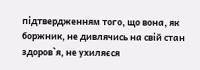підтвердженням того, що вона, як боржник, не дивлячись на свій стан здоров`я, не ухиляєся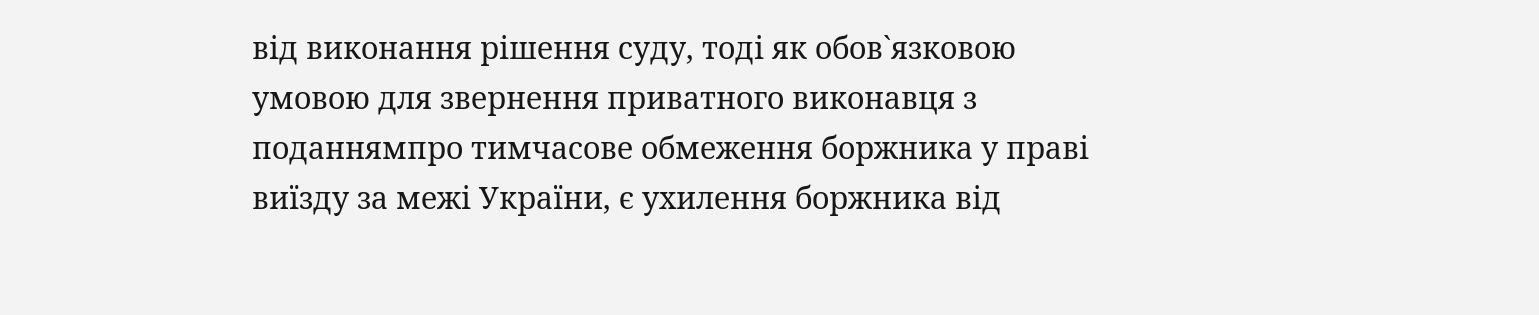від виконання рішення суду, тоді як обов`язковою умовою для звернення приватного виконавця з поданнямпро тимчасове обмеження боржника у праві виїзду за межі України, є ухилення боржника від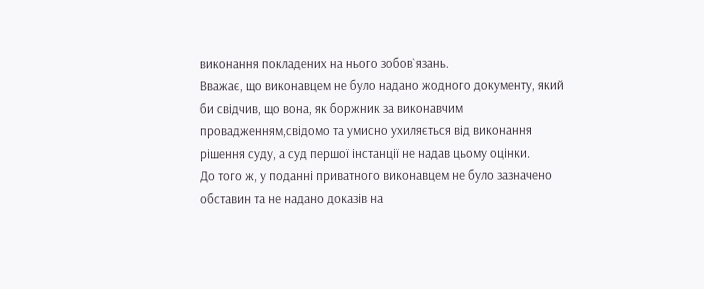виконання покладених на нього зобов`язань.
Вважає, що виконавцем не було надано жодного документу, який би свідчив, що вона, як боржник за виконавчим провадженням,свідомо та умисно ухиляється від виконання рішення суду, а суд першої інстанції не надав цьому оцінки.
До того ж, у поданні приватного виконавцем не було зазначено обставин та не надано доказів на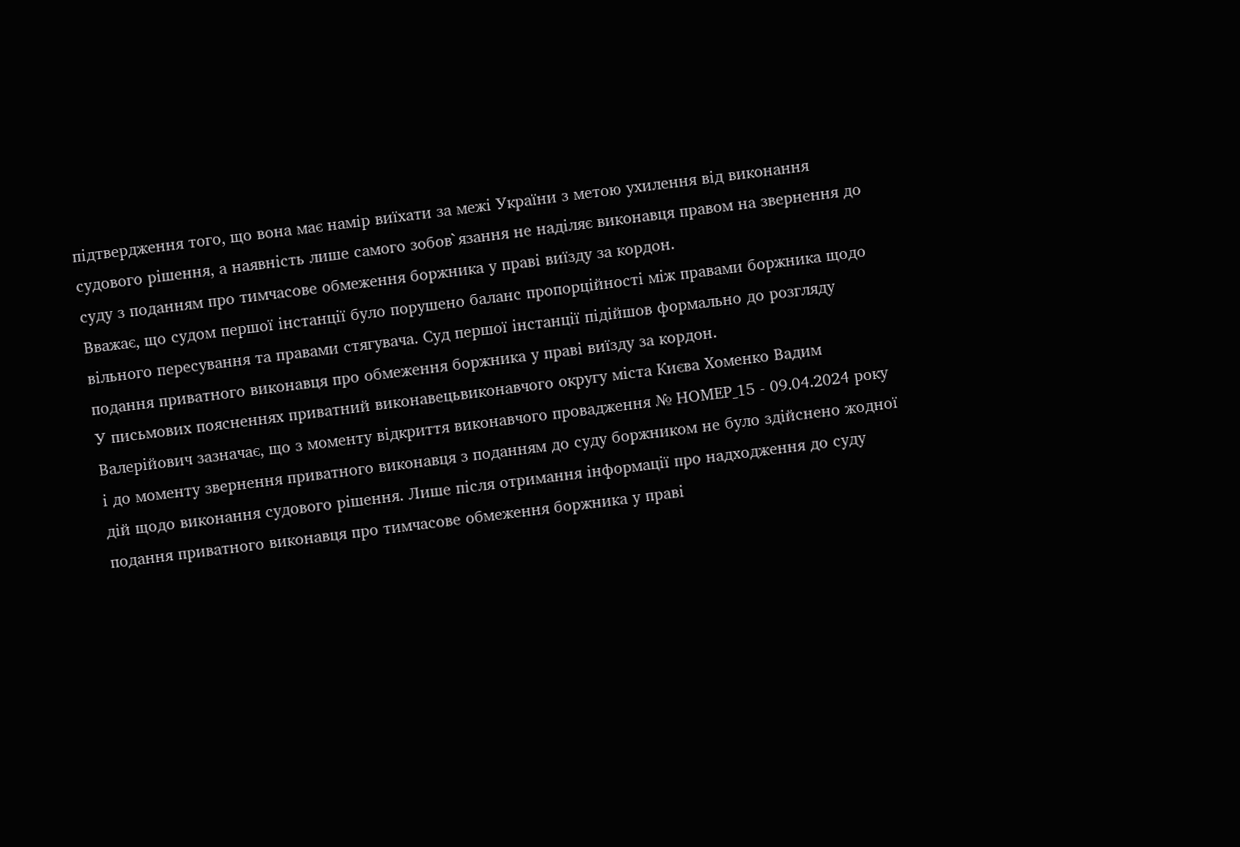підтвердження того, що вона має намір виїхати за межі України з метою ухилення від виконання судового рішення, а наявність лише самого зобов`язання не наділяє виконавця правом на звернення до суду з поданням про тимчасове обмеження боржника у праві виїзду за кордон.
Вважає, що судом першої інстанції було порушено баланс пропорційності між правами боржника щодо вільного пересування та правами стягувача. Суд першої інстанції підійшов формально до розгляду подання приватного виконавця про обмеження боржника у праві виїзду за кордон.
У письмових поясненнях приватний виконавецьвиконавчого округу міста Києва Хоменко Вадим Валерійович зазначає, що з моменту відкриття виконавчого провадження № НОМЕР_15 - 09.04.2024 року і до моменту звернення приватного виконавця з поданням до суду боржником не було здійснено жодної дій щодо виконання судового рішення. Лише після отримання інформації про надходження до суду подання приватного виконавця про тимчасове обмеження боржника у праві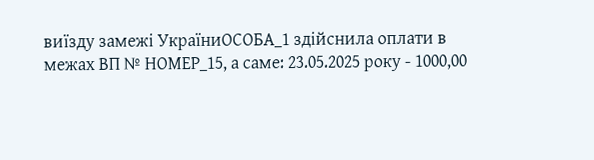виїзду замежі УкраїниОСОБА_1 здійснила оплати в межах ВП № НОМЕР_15, а саме: 23.05.2025 року - 1000,00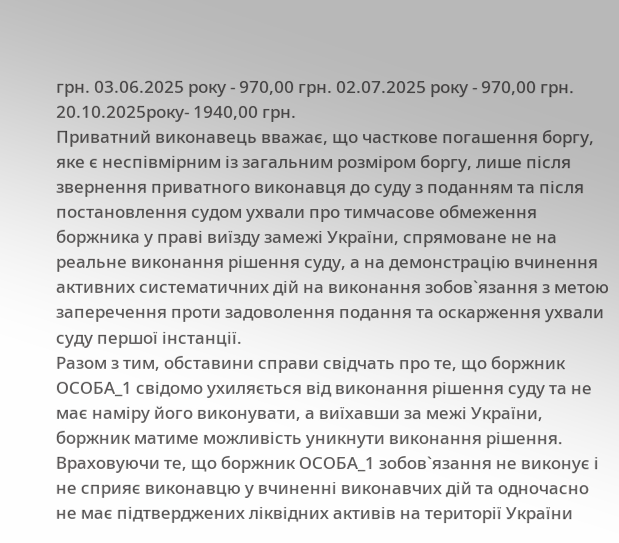грн. 03.06.2025 року - 970,00 грн. 02.07.2025 року - 970,00 грн. 20.10.2025року- 1940,00 грн.
Приватний виконавець вважає, що часткове погашення боргу, яке є неспівмірним із загальним розміром боргу, лише після звернення приватного виконавця до суду з поданням та після постановлення судом ухвали про тимчасове обмеження боржника у праві виїзду замежі України, спрямоване не на реальне виконання рішення суду, а на демонстрацію вчинення активних систематичних дій на виконання зобов`язання з метою заперечення проти задоволення подання та оскарження ухвали суду першої інстанції.
Разом з тим, обставини справи свідчать про те, що боржник ОСОБА_1 свідомо ухиляється від виконання рішення суду та не має наміру його виконувати, а виїхавши за межі України, боржник матиме можливість уникнути виконання рішення.
Враховуючи те, що боржник ОСОБА_1 зобов`язання не виконує і не сприяє виконавцю у вчиненні виконавчих дій та одночасно не має підтверджених ліквідних активів на території України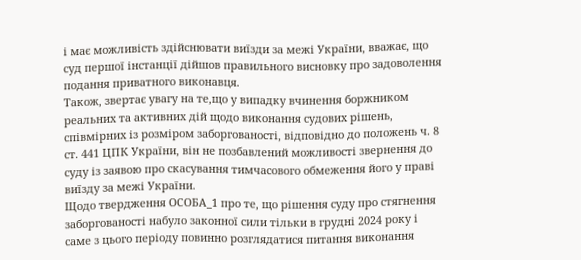і має можливість здійснювати виїзди за межі України, вважає, що суд першої інстанції дійшов правильного висновку про задоволення подання приватного виконавця.
Також, звертає увагу на те,що у випадку вчинення боржником реальних та активних дій щодо виконання судових рішень, співмірних із розміром заборгованості, відповідно до положень ч. 8 ст. 441 ЦПК України, він не позбавлений можливості звернення до суду із заявою про скасування тимчасового обмеження його у праві виїзду за межі України.
Щодо твердження ОСОБА_1 про те, що рішення суду про стягнення заборгованості набуло законної сили тільки в грудні 2024 року і саме з цього періоду повинно розглядатися питання виконання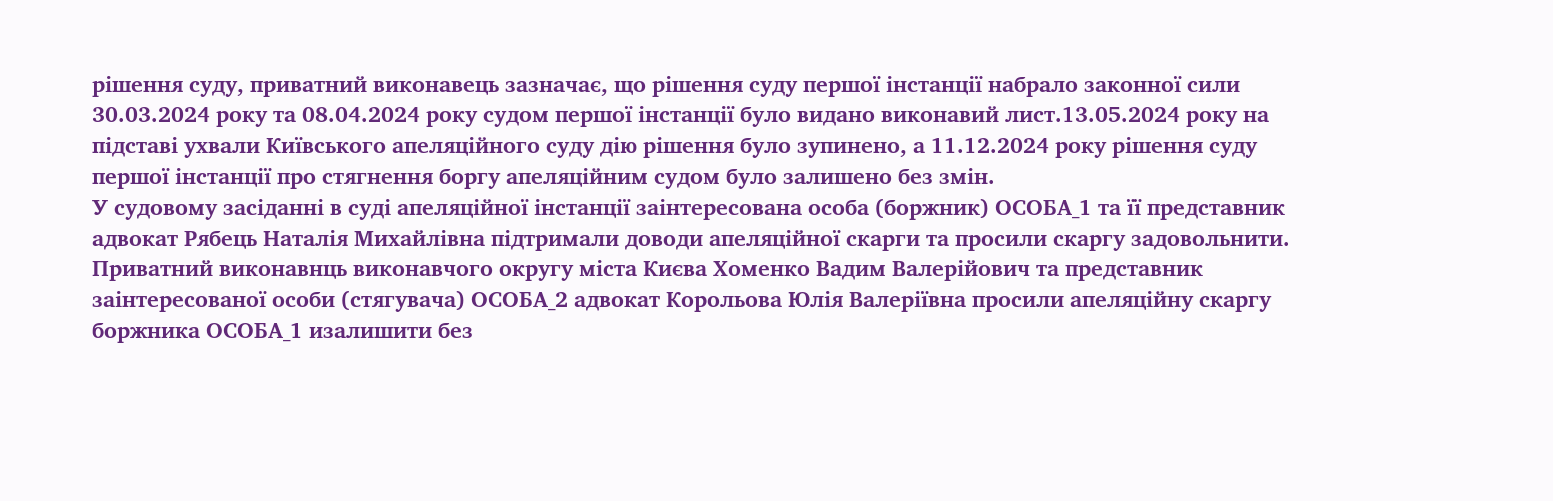рішення суду, приватний виконавець зазначає, що рішення суду першої інстанції набрало законної сили 30.03.2024 року та 08.04.2024 року судом першої інстанції було видано виконавий лист.13.05.2024 року на підставі ухвали Київського апеляційного суду дію рішення було зупинено, а 11.12.2024 року рішення суду першої інстанції про стягнення боргу апеляційним судом було залишено без змін.
У судовому засіданні в суді апеляційної інстанції заінтересована особа (боржник) ОСОБА_1 та її представник адвокат Рябець Наталія Михайлівна підтримали доводи апеляційної скарги та просили скаргу задовольнити.
Приватний виконавнць виконавчого округу міста Києва Хоменко Вадим Валерійович та представник заінтересованої особи (стягувача) ОСОБА_2 адвокат Корольова Юлія Валеріївна просили апеляційну скаргу боржника ОСОБА_1 изалишити без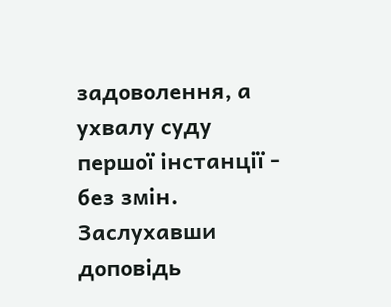задоволення, а ухвалу суду першої інстанції - без змін.
Заслухавши доповідь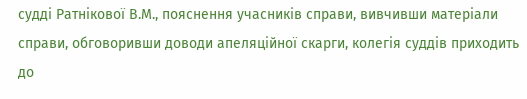судді Ратнікової В.М., пояснення учасників справи, вивчивши матеріали справи, обговоривши доводи апеляційної скарги, колегія суддів приходить до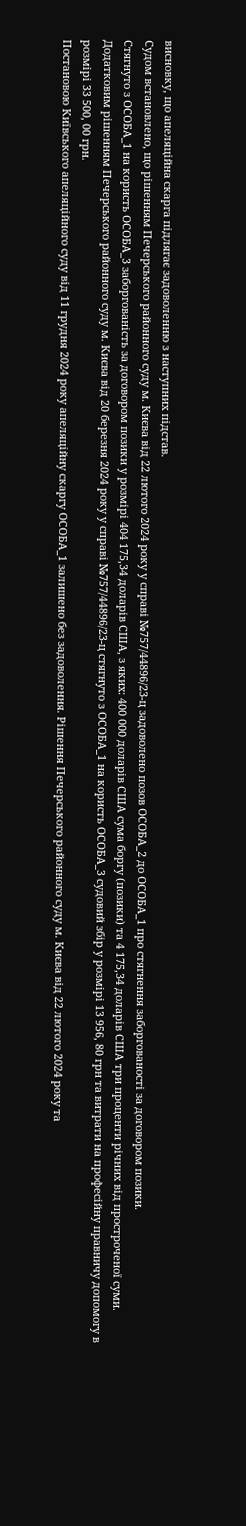висновку, що апеляційна скарга підлягає задоволенню з наступних підстав.
Судом встановлено, що рішенням Печерського районного суду м. Києва від 22 лютого 2024 року у справі №757/44896/23-ц задоволено позов ОСОБА_2 до ОСОБА_1 про стягнення заборгованості за договором позики.
Стягнуто з ОСОБА_1 на користь ОСОБА_3 заборгованість за договором позики у розмірі 404 175,34 доларів США, з яких: 400 000 доларів США сума боргу (позики) та 4 175,34 доларів США три проценти річних від простроченої суми.
Додатковим рішенням Печерського районного суду м. Києва від 20 березня 2024 року у справі №757/44896/23-ц стягнуто з ОСОБА_1 на користь ОСОБА_3 судовий збір у розмірі 13 956, 80 грн та витрати на професійну правничу допомогу в розмірі 33 500, 00 грн.
Постановою Київського апеляційного суду від 11 грудня 2024 року апеляційну скаргу ОСОБА_1 залишено без задоволення. Рішення Печерського районного суду м. Києва від 22 лютого 2024 року та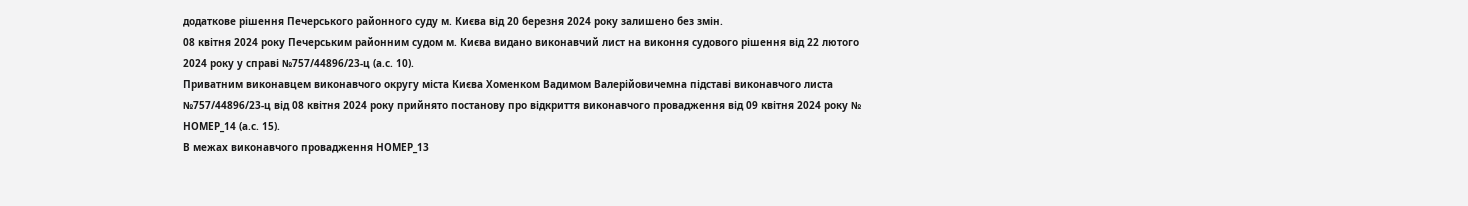додаткове рішення Печерського районного суду м. Києва від 20 березня 2024 року залишено без змін.
08 квітня 2024 року Печерським районним судом м. Києва видано виконавчий лист на виконня судового рішення від 22 лютого 2024 року у справі №757/44896/23-ц (а.с. 10).
Приватним виконавцем виконавчого округу міста Києва Хоменком Вадимом Валерійовичемна підставі виконавчого листа №757/44896/23-ц від 08 квітня 2024 року прийнято постанову про відкриття виконавчого провадження від 09 квітня 2024 року № НОМЕР_14 (а.с. 15).
В межах виконавчого провадження НОМЕР_13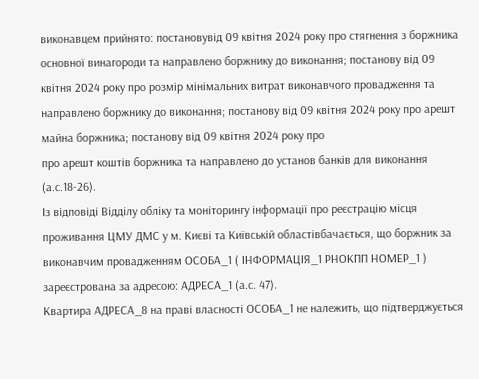виконавцем прийнято: постановувід 09 квітня 2024 року про стягнення з боржника основної винагороди та направлено боржнику до виконання; постанову від 09 квітня 2024 року про розмір мінімальних витрат виконавчого провадження та направлено боржнику до виконання; постанову від 09 квітня 2024 року про арешт майна боржника; постанову від 09 квітня 2024 року про
про арешт коштів боржника та направлено до установ банків для виконання (а.с.18-26).
Із відповіді Відділу обліку та моніторингу інформації про реєстрацію місця проживання ЦМУ ДМС у м. Києві та Київській областівбачається, що боржник за виконавчим провадженням ОСОБА_1 ( ІНФОРМАЦІЯ_1 РНОКПП НОМЕР_1 ) зареєстрована за адресою: АДРЕСА_1 (а.с. 47).
Квартира АДРЕСА_8 на праві власності ОСОБА_1 не належить, що підтверджується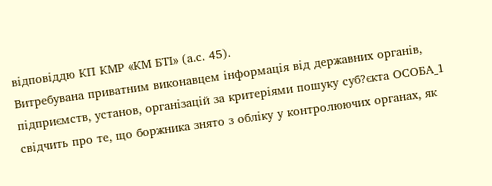відповіддю КП КМР «КМ БТІ» (а.с. 45).
Витребувана приватним виконавцем інформація від державних органів, підприємств, установ, організацій за критеріями пошуку суб?єкта ОСОБА_1 свідчить про те, що боржника знято з обліку у контролюючих органах, як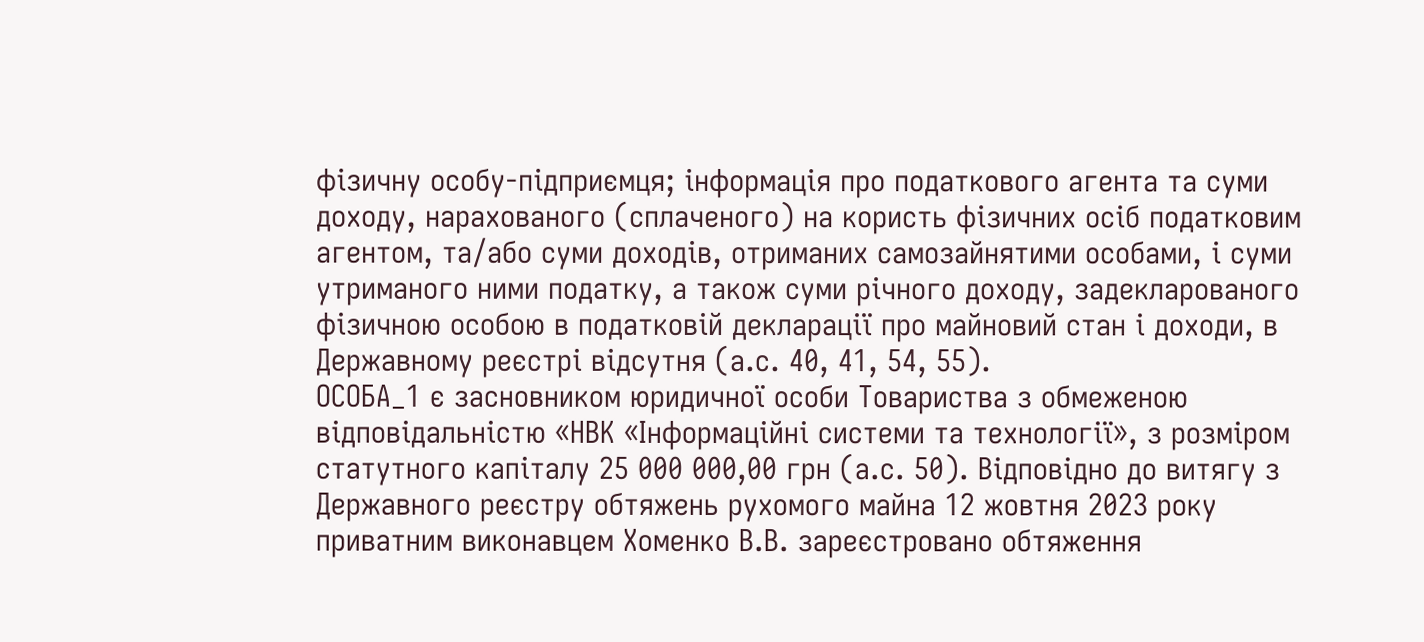фізичну особу-підприємця; інформація про податкового агента та суми доходу, нарахованого (сплаченого) на користь фізичних осіб податковим агентом, та/або суми доходів, отриманих самозайнятими особами, і суми утриманого ними податку, а також суми річного доходу, задекларованого фізичною особою в податковій декларації про майновий стан і доходи, в Державному реєстрі відсутня (а.с. 40, 41, 54, 55).
ОСОБА_1 є засновником юридичної особи Товариства з обмеженою відповідальністю «НВК «Інформаційні системи та технології», з розміром статутного капіталу 25 000 000,00 грн (а.с. 50). Відповідно до витягу з Державного реєстру обтяжень рухомого майна 12 жовтня 2023 року приватним виконавцем Хоменко В.В. зареєстровано обтяження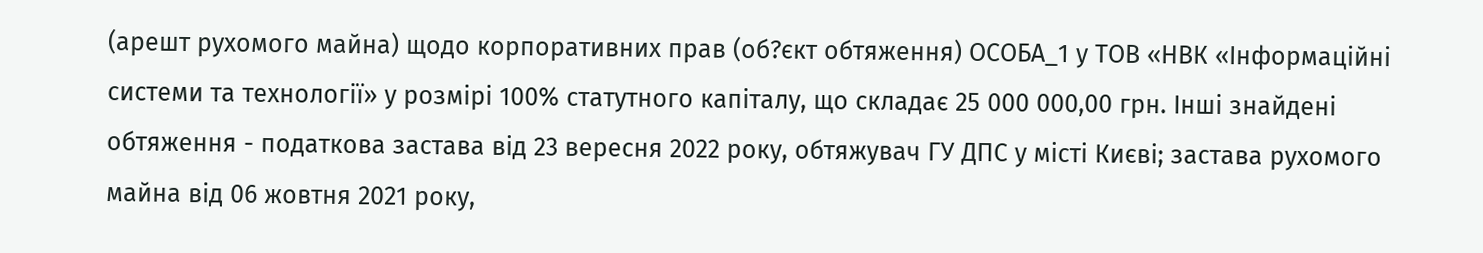(арешт рухомого майна) щодо корпоративних прав (об?єкт обтяження) ОСОБА_1 у ТОВ «НВК «Інформаційні системи та технології» у розмірі 100% статутного капіталу, що складає 25 000 000,00 грн. Інші знайдені обтяження - податкова застава від 23 вересня 2022 року, обтяжувач ГУ ДПС у місті Києві; застава рухомого майна від 06 жовтня 2021 року,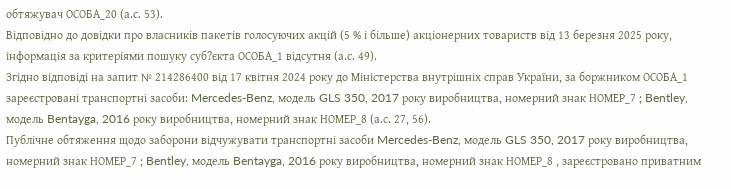обтяжувач ОСОБА_20 (а.с. 53).
Відповідно до довідки про власників пакетів голосуючих акцій (5 % і більше) акціонерних товариств від 13 березня 2025 року, інформація за критеріями пошуку суб?єкта ОСОБА_1 відсутня (а.с. 49).
Згідно відповіді на запит № 214286400 від 17 квітня 2024 року до Міністерства внутрішніх справ України, за боржником ОСОБА_1 зареєстровані транспортні засоби: Mercedes-Benz, модель GLS 350, 2017 року виробництва, номерний знак НОМЕР_7 ; Bentley, модель Bentayga, 2016 року виробництва, номерний знак НОМЕР_8 (а.с. 27, 56).
Публічне обтяження щодо заборони відчужувати транспортні засоби Mercedes-Benz, модель GLS 350, 2017 року виробництва, номерний знак НОМЕР_7 ; Bentley, модель Bentayga, 2016 року виробництва, номерний знак НОМЕР_8 , зареєстровано приватним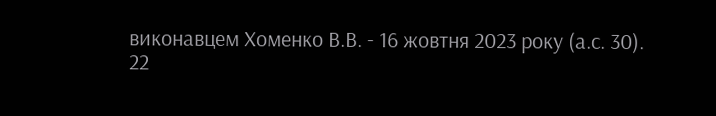виконавцем Хоменко В.В. - 16 жовтня 2023 року (а.с. 30).
22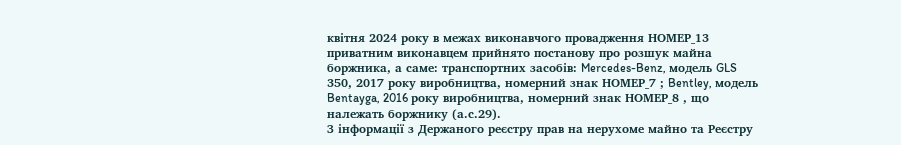квітня 2024 року в межах виконавчого провадження НОМЕР_13 приватним виконавцем прийнято постанову про розшук майна боржника, а саме: транспортних засобів: Mercedes-Benz, модель GLS 350, 2017 року виробництва, номерний знак НОМЕР_7 ; Bentley, модель Bentayga, 2016 року виробництва, номерний знак НОМЕР_8 , що належать боржнику (а.с.29).
З інформації з Держаного реєстру прав на нерухоме майно та Реєстру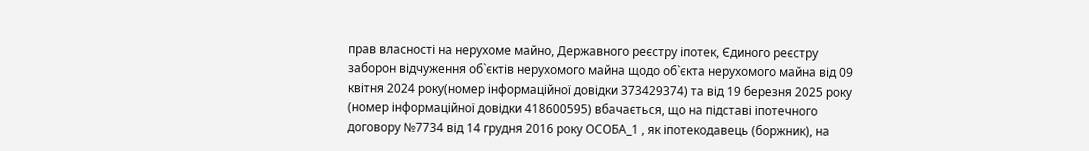прав власності на нерухоме майно, Державного реєстру іпотек, Єдиного реєстру заборон відчуження об`єктів нерухомого майна щодо об`єкта нерухомого майна від 09 квітня 2024 року(номер інформаційної довідки 373429374) та від 19 березня 2025 року (номер інформаційної довідки 418600595) вбачається, що на підставі іпотечного договору №7734 від 14 грудня 2016 року ОСОБА_1 , як іпотекодавець (боржник), на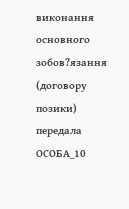виконання основного зобов?язання (договору позики) передала ОСОБА_10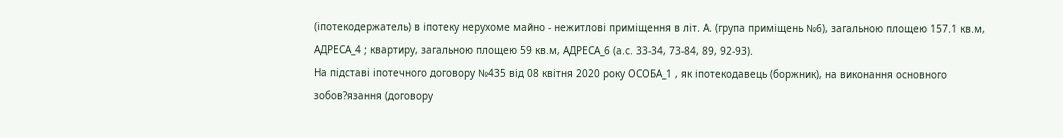(іпотекодержатель) в іпотеку нерухоме майно - нежитлові приміщення в літ. А. (група приміщень №6), загальною площею 157.1 кв.м, АДРЕСА_4 ; квартиру, загальною площею 59 кв.м, АДРЕСА_6 (а.с. 33-34, 73-84, 89, 92-93).
На підставі іпотечного договору №435 від 08 квітня 2020 року ОСОБА_1 , як іпотекодавець (боржник), на виконання основного зобов?язання (договору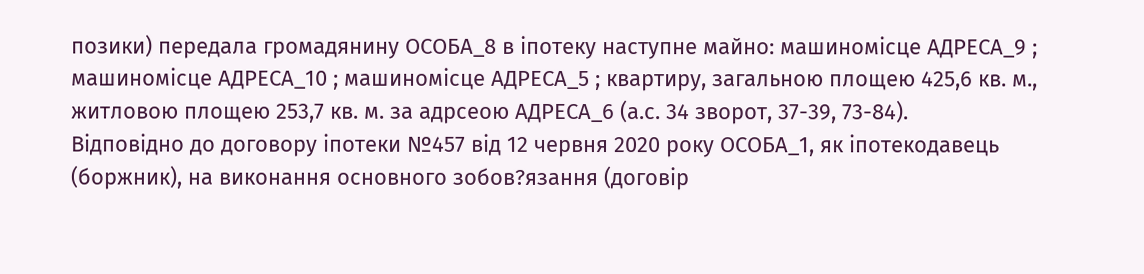позики) передала громадянину ОСОБА_8 в іпотеку наступне майно: машиномісце АДРЕСА_9 ; машиномісце АДРЕСА_10 ; машиномісце АДРЕСА_5 ; квартиру, загальною площею 425,6 кв. м., житловою площею 253,7 кв. м. за адрсеою АДРЕСА_6 (а.с. 34 зворот, 37-39, 73-84).
Відповідно до договору іпотеки №457 від 12 червня 2020 року ОСОБА_1, як іпотекодавець (боржник), на виконання основного зобов?язання (договір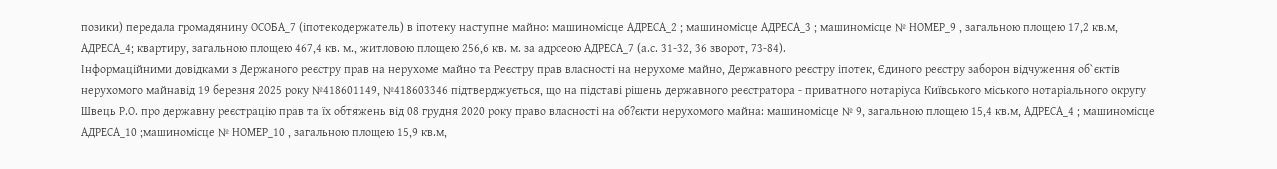позики) передала громадянину ОСОБА_7 (іпотекодержатель) в іпотеку наступне майно: машиномісце АДРЕСА_2 ; машиномісце АДРЕСА_3 ; машиномісце № НОМЕР_9 , загальною площею 17,2 кв.м, АДРЕСА_4; квартиру, загальною площею 467,4 кв. м., житловою площею 256,6 кв. м. за адрсеою АДРЕСА_7 (а.с. 31-32, 36 зворот, 73-84).
Інформаційними довідками з Держаного реєстру прав на нерухоме майно та Реєстру прав власності на нерухоме майно, Державного реєстру іпотек, Єдиного реєстру заборон відчуження об`єктів нерухомого майнавід 19 березня 2025 року №418601149, №418603346 підтверджується, що на підставі рішень державного реєстратора - приватного нотаріуса Київського міського нотаріального округу Швець Р.О. про державну реєстрацію прав та їх обтяжень від 08 грудня 2020 року право власності на об?єкти нерухомого майна: машиномісце № 9, загальною площею 15,4 кв.м, АДРЕСА_4 ; машиномісце АДРЕСА_10 ;машиномісце № НОМЕР_10 , загальною площею 15,9 кв.м,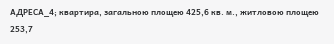АДРЕСА_4; квартира, загальною площею 425,6 кв. м., житловою площею 253,7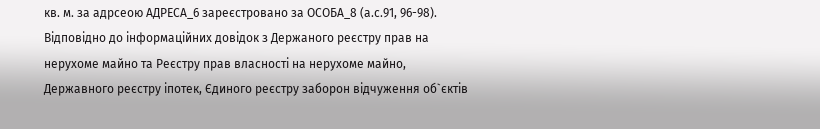кв. м. за адрсеою АДРЕСА_6 зареєстровано за ОСОБА_8 (а.с.91, 96-98).
Відповідно до інформаційних довідок з Держаного реєстру прав на нерухоме майно та Реєстру прав власності на нерухоме майно, Державного реєстру іпотек, Єдиного реєстру заборон відчуження об`єктів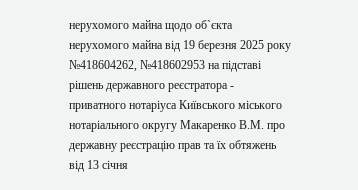нерухомого майна щодо об`єкта нерухомого майна від 19 березня 2025 року №418604262, №418602953 на підставі рішень державного реєстратора - приватного нотаріуса Київського міського нотаріального округу Макаренко В.М. про державну реєстрацію прав та їх обтяжень від 13 січня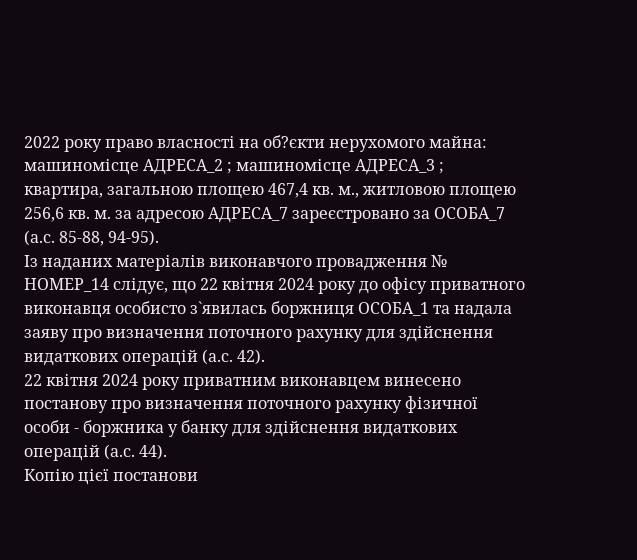2022 року право власності на об?єкти нерухомого майна: машиномісце АДРЕСА_2 ; машиномісце АДРЕСА_3 ; квартира, загальною площею 467,4 кв. м., житловою площею 256,6 кв. м. за адресою АДРЕСА_7 зареєстровано за ОСОБА_7 (а.с. 85-88, 94-95).
Із наданих матеріалів виконавчого провадження № НОМЕР_14 слідує, що 22 квітня 2024 року до офісу приватного виконавця особисто з`явилась боржниця ОСОБА_1 та надала заяву про визначення поточного рахунку для здійснення видаткових операцій (а.с. 42).
22 квітня 2024 року приватним виконавцем винесено постанову про визначення поточного рахунку фізичної особи - боржника у банку для здійснення видаткових операцій (а.с. 44).
Копію цієї постанови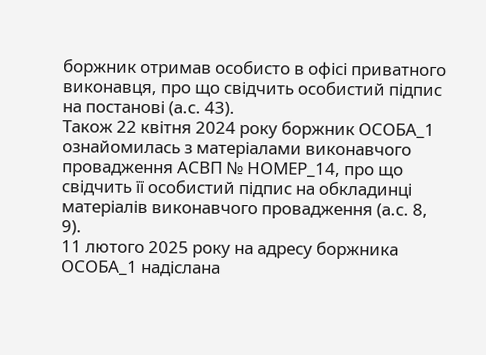боржник отримав особисто в офісі приватного виконавця, про що свідчить особистий підпис на постанові (а.с. 43).
Також 22 квітня 2024 року боржник ОСОБА_1 ознайомилась з матеріалами виконавчого провадження АСВП № НОМЕР_14, про що свідчить її особистий підпис на обкладинці матеріалів виконавчого провадження (а.с. 8, 9).
11 лютого 2025 року на адресу боржника ОСОБА_1 надіслана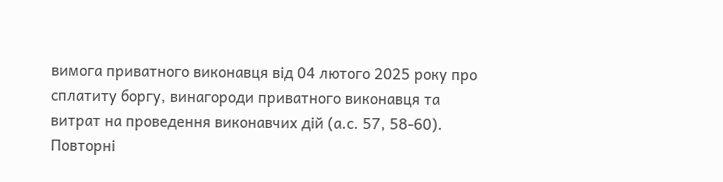вимога приватного виконавця від 04 лютого 2025 року про сплатиту боргу, винагороди приватного виконавця та витрат на проведення виконавчих дій (а.с. 57, 58-60).
Повторні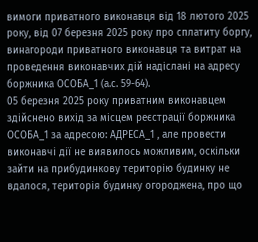вимоги приватного виконавця від 18 лютого 2025 року, від 07 березня 2025 року про сплатиту боргу, винагороди приватного виконавця та витрат на проведення виконавчих дій надіслані на адресу боржника ОСОБА_1 (а.с. 59-64).
05 березня 2025 року приватним виконавцем здійснено вихід за місцем реєстрації боржника ОСОБА_1 за адресою: АДРЕСА_1 , але провести виконавчі дії не виявилось можливим, оскільки зайти на прибудинкову територію будинку не вдалося, територія будинку огороджена, про що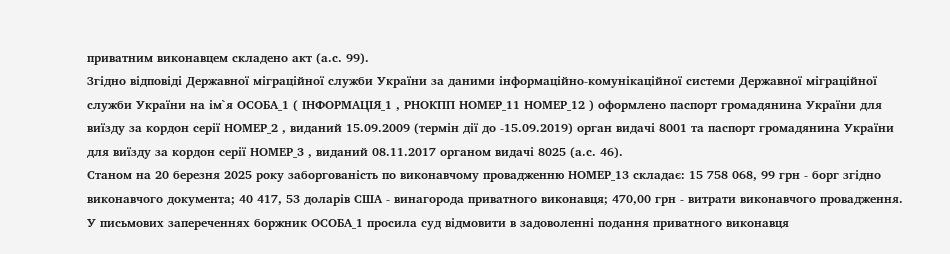приватним виконавцем складено акт (а.с. 99).
Згідно відповіді Державної міграційної служби України за даними інформаційно-комунікаційної системи Державної міграційної служби України на ім`я ОСОБА_1 ( ІНФОРМАЦІЯ_1 , РНОКПП НОМЕР_11 НОМЕР_12 ) оформлено паспорт громадянина України для виїзду за кордон серії НОМЕР_2 , виданий 15.09.2009 (термін дії до -15.09.2019) орган видачі 8001 та паспорт громадянина України для виїзду за кордон серії НОМЕР_3 , виданий 08.11.2017 органом видачі 8025 (а.с. 46).
Станом на 20 березня 2025 року заборгованість по виконавчому провадженню НОМЕР_13 складає: 15 758 068, 99 грн - борг згідно виконавчого документа; 40 417, 53 доларів США - винагорода приватного виконавця; 470,00 грн - витрати виконавчого провадження.
У письмових запереченнях боржник ОСОБА_1 просила суд відмовити в задоволенні подання приватного виконавця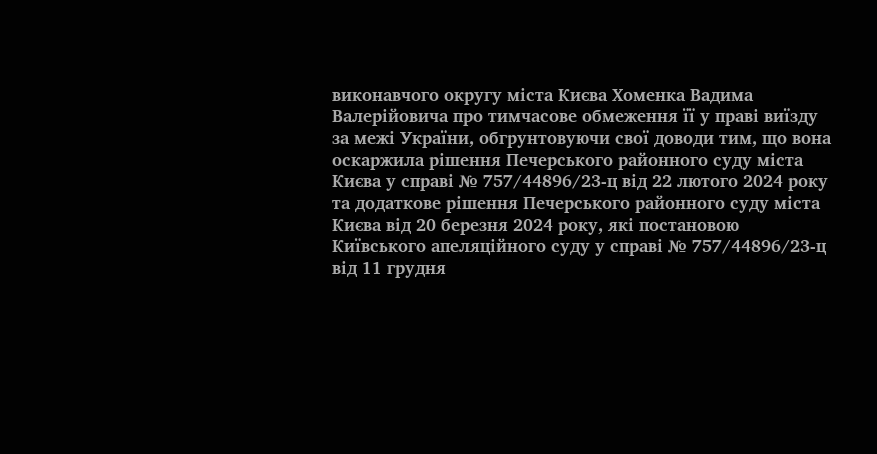виконавчого округу міста Києва Хоменка Вадима Валерійовича про тимчасове обмеження її у праві виїзду за межі України, обгрунтовуючи свої доводи тим, що вона оскаржила рішення Печерського районного суду міста Києва у справі № 757/44896/23-ц від 22 лютого 2024 року та додаткове рішення Печерського районного суду міста Києва від 20 березня 2024 року, які постановою Київського апеляційного суду у справі № 757/44896/23-ц від 11 грудня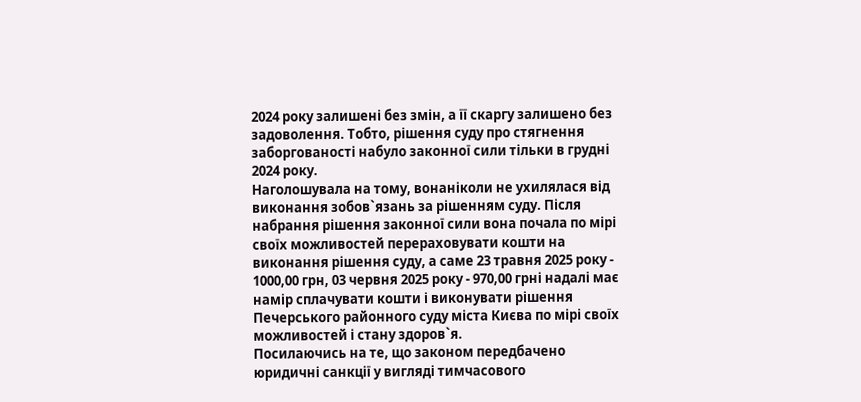2024 року залишені без змін, а її скаргу залишено без задоволення. Тобто, рішення суду про стягнення заборгованості набуло законної сили тільки в грудні 2024 року.
Наголошувала на тому, вонаніколи не ухилялася від виконання зобов`язань за рішенням суду. Після набрання рішення законної сили вона почала по мірі своїх можливостей перераховувати кошти на виконання рішення суду, а саме 23 травня 2025 року - 1000,00 грн, 03 червня 2025 року - 970,00 грні надалі має намір сплачувати кошти і виконувати рішення Печерського районного суду міста Києва по мірі своїх можливостей і стану здоров`я.
Посилаючись на те, що законом передбачено юридичні санкції у вигляді тимчасового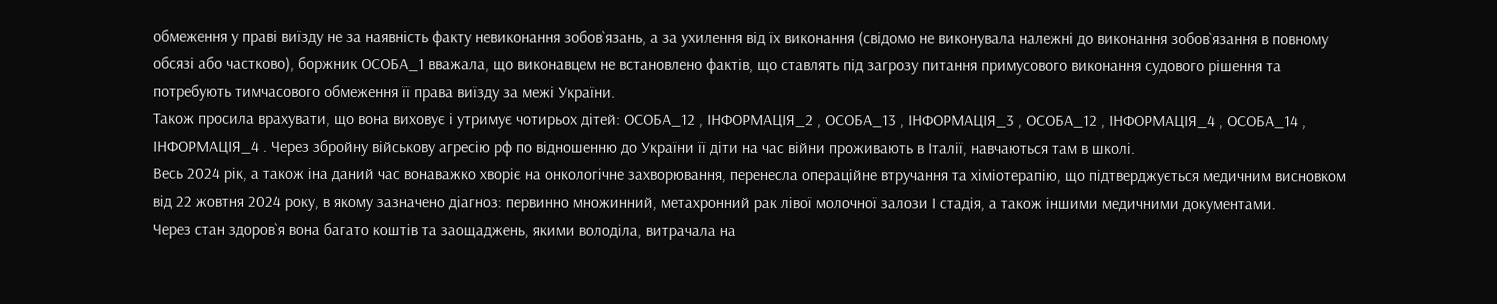обмеження у праві виїзду не за наявність факту невиконання зобов`язань, а за ухилення від їх виконання (свідомо не виконувала належні до виконання зобов`язання в повному обсязі або частково), боржник ОСОБА_1 вважала, що виконавцем не встановлено фактів, що ставлять під загрозу питання примусового виконання судового рішення та потребують тимчасового обмеження її права виїзду за межі України.
Також просила врахувати, що вона виховує і утримує чотирьох дітей: ОСОБА_12 , ІНФОРМАЦІЯ_2 , ОСОБА_13 , ІНФОРМАЦІЯ_3 , ОСОБА_12 , ІНФОРМАЦІЯ_4 , ОСОБА_14 , ІНФОРМАЦІЯ_4 . Через збройну військову агресію рф по відношенню до України її діти на час війни проживають в Італії, навчаються там в школі.
Весь 2024 рік, а також іна даний час вонаважко хворіє на онкологічне захворювання, перенесла операційне втручання та хіміотерапію, що підтверджується медичним висновком від 22 жовтня 2024 року, в якому зазначено діагноз: первинно множинний, метахронний рак лівої молочної залози І стадія, а також іншими медичними документами.
Через стан здоров`я вона багато коштів та заощаджень, якими володіла, витрачала на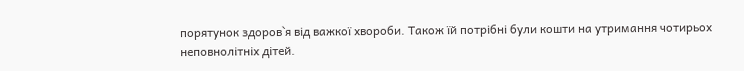порятунок здоров`я від важкої хвороби. Також їй потрібні були кошти на утримання чотирьох неповнолітніх дітей.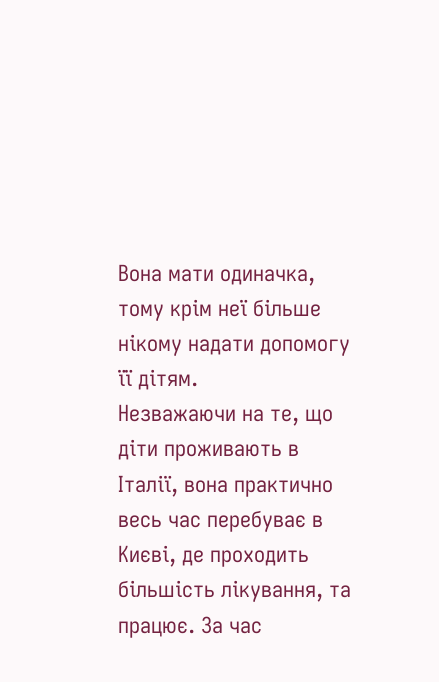Вона мати одиначка, тому крім неї більше нікому надати допомогу її дітям.
Незважаючи на те, що діти проживають в Італії, вона практично весь час перебуває в Києві, де проходить більшість лікування, та працює. За час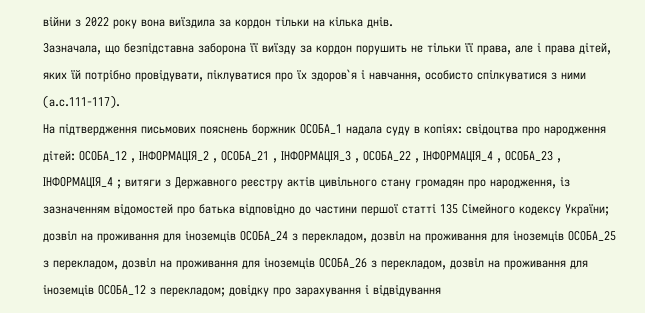війни з 2022 року вона виїздила за кордон тільки на кілька днів.
Зазначала, що безпідставна заборона її виїзду за кордон порушить не тільки її права, але і права дітей, яких їй потрібно провідувати, піклуватися про їх здоров`я і навчання, особисто спілкуватися з ними (а.с.111-117).
На підтвердження письмових пояснень боржник ОСОБА_1 надала суду в копіях: свідоцтва про народження дітей: ОСОБА_12 , ІНФОРМАЦІЯ_2 , ОСОБА_21 , ІНФОРМАЦІЯ_3 , ОСОБА_22 , ІНФОРМАЦІЯ_4 , ОСОБА_23 , ІНФОРМАЦІЯ_4 ; витяги з Державного реєстру актів цивільного стану громадян про народження, із зазначенням відомостей про батька відповідно до частини першої статті 135 Сімейного кодексу України; дозвіл на проживання для іноземців ОСОБА_24 з перекладом, дозвіл на проживання для іноземців ОСОБА_25 з перекладом, дозвіл на проживання для іноземців ОСОБА_26 з перекладом, дозвіл на проживання для іноземців ОСОБА_12 з перекладом; довідку про зарахування і відвідування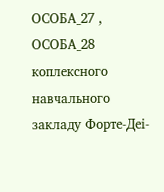ОСОБА_27 , ОСОБА_28 коплексного навчального закладу Форте-Деі-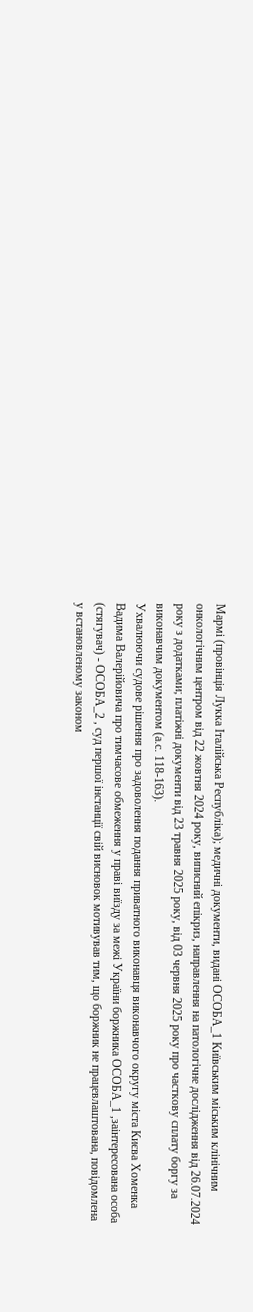Мармі (провінція Лукка Італійська Республіка); медичні документи, видані ОСОБА_1 Київським міським клінічним онкологічним центром від 22 жовтня 2024 року, виписний епікриз, направлення на патологічне дослідження від 26.07.2024 року з додатками; платіжні документи від 23 травня 2025 року, від 03 червня 2025 року про часткову сплату боргу за виконавчим документом (а.с. 118-163).
Ухвалюючи судове рішення про задоволення подання приватного виконавця виконавчого округу міста Києва Хоменка Вадима Валерійовича про тимчасове обмеження у праві виїзду за межі України боржника ОСОБА_1 ,заінтересована особа (стягувач) - ОСОБА_2 , суд першої інстанції свій висновок мотивував тим, що боржник не працевлаштована, повідомлена у встановленому законом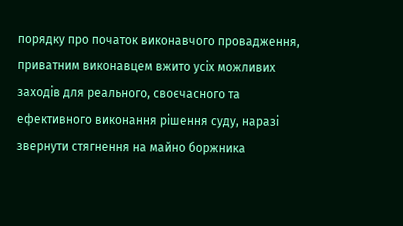порядку про початок виконавчого провадження, приватним виконавцем вжито усіх можливих заходів для реального, своєчасного та ефективного виконання рішення суду, наразі звернути стягнення на майно боржника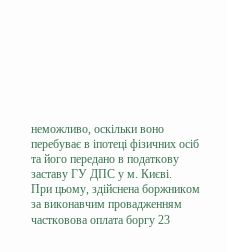неможливо, оскільки воно перебуває в іпотеці фізичних осіб та його передано в податкову заставу ГУ ДПС у м. Києві.
При цьому, здійснена боржником за виконавчим провадженням частковова оплата боргу 23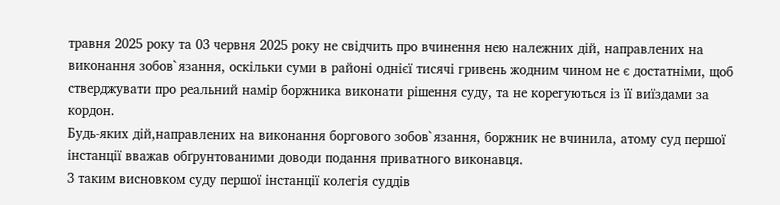травня 2025 року та 03 червня 2025 року не свідчить про вчинення нею належних дій, направлених на виконання зобов`язання, оскільки суми в районі однієї тисячі гривень жодним чином не є достатніми, щоб стверджувати про реальний намір боржника виконати рішення суду, та не корегуються із її виїздами за кордон.
Будь-яких дій,направлених на виконання боргового зобов`язання, боржник не вчинила, атому суд першої інстанції вважав обґрунтованими доводи подання приватного виконавця.
З таким висновком суду першої інстанції колегія суддів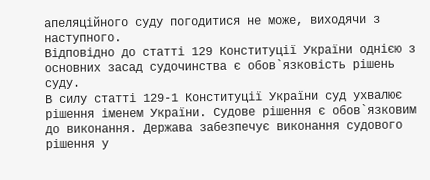апеляційного суду погодитися не може, виходячи з наступного.
Відповідно до статті 129 Конституції України однією з основних засад судочинства є обов`язковість рішень суду.
В силу статті 129-1 Конституції України суд ухвалює рішення іменем України. Судове рішення є обов`язковим до виконання. Держава забезпечує виконання судового рішення у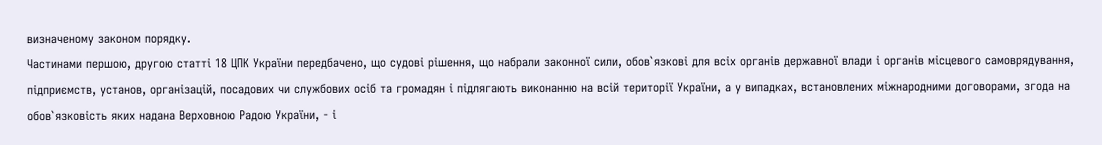визначеному законом порядку.
Частинами першою, другою статті 18 ЦПК України передбачено, що судові рішення, що набрали законної сили, обов`язкові для всіх органів державної влади і органів місцевого самоврядування, підприємств, установ, організацій, посадових чи службових осіб та громадян і підлягають виконанню на всій території України, а у випадках, встановлених міжнародними договорами, згода на обов`язковість яких надана Верховною Радою України, - і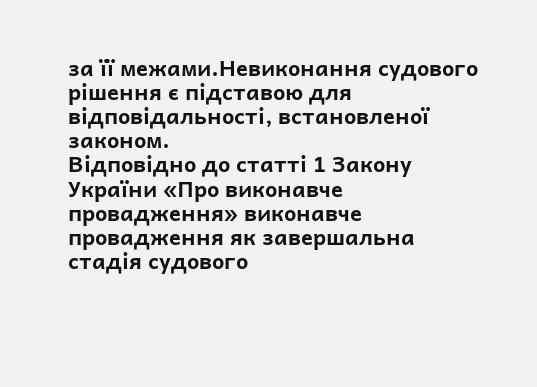за її межами.Невиконання судового рішення є підставою для відповідальності, встановленої законом.
Відповідно до статті 1 Закону України «Про виконавче провадження» виконавче провадження як завершальна стадія судового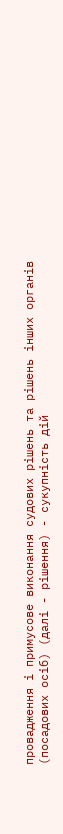провадження і примусове виконання судових рішень та рішень інших органів (посадових осіб) (далі - рішення) - сукупність дій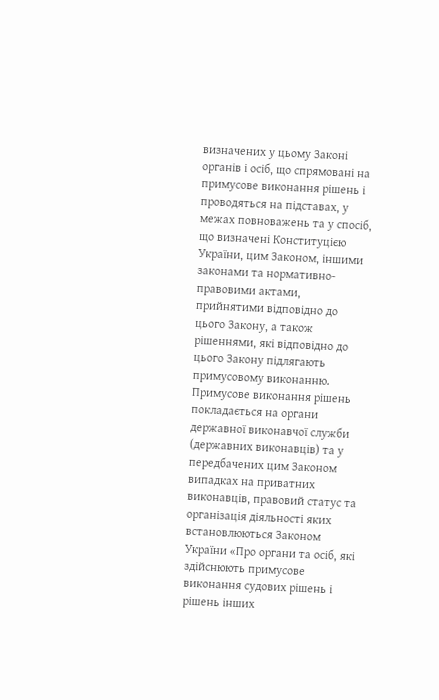визначених у цьому Законі органів і осіб, що спрямовані на примусове виконання рішень і проводяться на підставах, у межах повноважень та у спосіб, що визначені Конституцією України, цим Законом, іншими законами та нормативно-правовими актами, прийнятими відповідно до цього Закону, а також рішеннями, які відповідно до цього Закону підлягають примусовому виконанню.
Примусове виконання рішень покладається на органи державної виконавчої служби (державних виконавців) та у передбачених цим Законом випадках на приватних виконавців, правовий статус та організація діяльності яких встановлюються Законом України «Про органи та осіб, які здійснюють примусове виконання судових рішень і рішень інших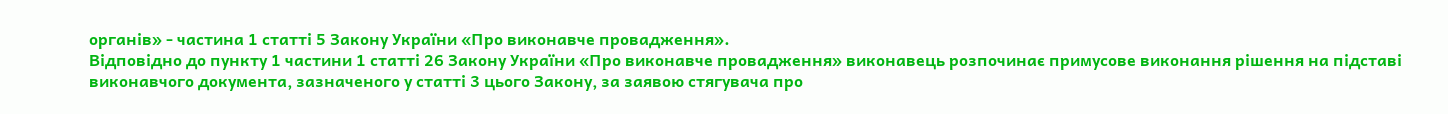органів» - частина 1 статті 5 Закону України «Про виконавче провадження».
Відповідно до пункту 1 частини 1 статті 26 Закону України «Про виконавче провадження» виконавець розпочинає примусове виконання рішення на підставі виконавчого документа, зазначеного у статті 3 цього Закону, за заявою стягувача про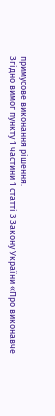примусове виконання рішення.
Згідно вимог пункту 1 частини 1 статті 3 Закону України «Про виконавче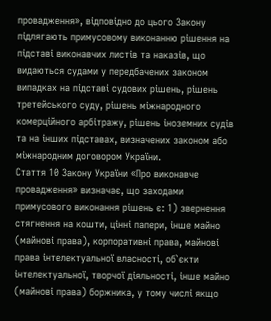провадження», відповідно до цього Закону підлягають примусовому виконанню рішення на підставі виконавчих листів та наказів, що видаються судами у передбачених законом випадках на підставі судових рішень, рішень третейського суду, рішень міжнародного комерційного арбітражу, рішень іноземних судів та на інших підставах, визначених законом або міжнародним договором України.
Стаття 10 Закону України «Про виконавче провадження» визначає, що заходами примусового виконання рішень є: 1) звернення стягнення на кошти, цінні папери, інше майно (майнові права), корпоративні права, майнові права інтелектуальної власності, об`єкти інтелектуальної, творчої діяльності, інше майно (майнові права) боржника, у тому числі якщо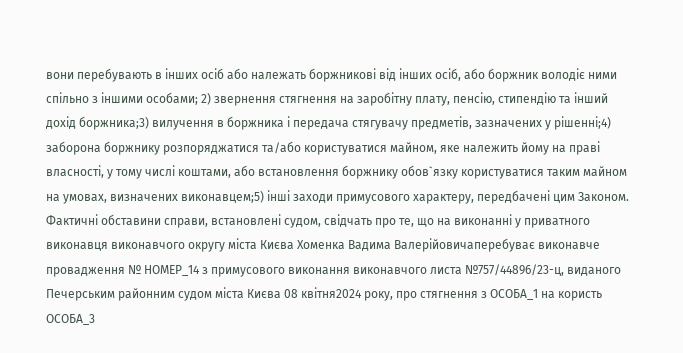вони перебувають в інших осіб або належать боржникові від інших осіб, або боржник володіє ними спільно з іншими особами; 2) звернення стягнення на заробітну плату, пенсію, стипендію та інший дохід боржника;3) вилучення в боржника і передача стягувачу предметів, зазначених у рішенні;4) заборона боржнику розпоряджатися та/або користуватися майном, яке належить йому на праві власності, у тому числі коштами, або встановлення боржнику обов`язку користуватися таким майном на умовах, визначених виконавцем;5) інші заходи примусового характеру, передбачені цим Законом.
Фактичні обставини справи, встановлені судом, свідчать про те, що на виконанні у приватного виконавця виконавчого округу міста Києва Хоменка Вадима Валерійовичаперебуває виконавче провадження № НОМЕР_14 з примусового виконання виконавчого листа №757/44896/23-ц, виданого Печерським районним судом міста Києва 08 квітня2024 року, про стягнення з ОСОБА_1 на користь ОСОБА_3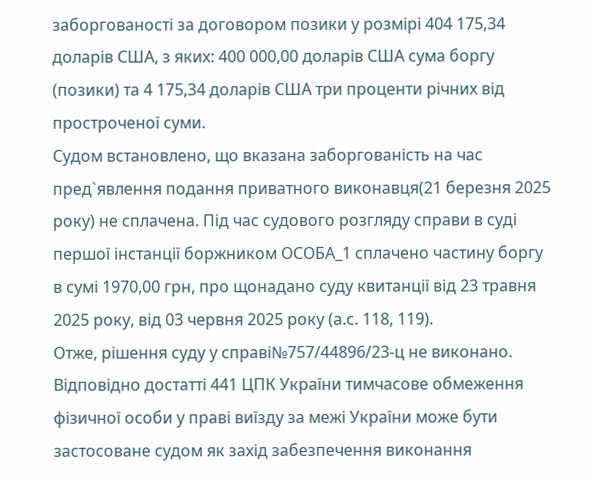заборгованості за договором позики у розмірі 404 175,34 доларів США, з яких: 400 000,00 доларів США сума боргу (позики) та 4 175,34 доларів США три проценти річних від простроченої суми.
Судом встановлено, що вказана заборгованість на час пред`явлення подання приватного виконавця(21 березня 2025 року) не сплачена. Під час судового розгляду справи в суді першої інстанції боржником ОСОБА_1 сплачено частину боргу в сумі 1970,00 грн, про щонадано суду квитанції від 23 травня 2025 року, від 03 червня 2025 року (а.с. 118, 119).
Отже, рішення суду у справі№757/44896/23-ц не виконано.
Відповідно достатті 441 ЦПК України тимчасове обмеження фізичної особи у праві виїзду за межі України може бути застосоване судом як захід забезпечення виконання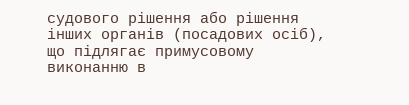судового рішення або рішення інших органів (посадових осіб), що підлягає примусовому виконанню в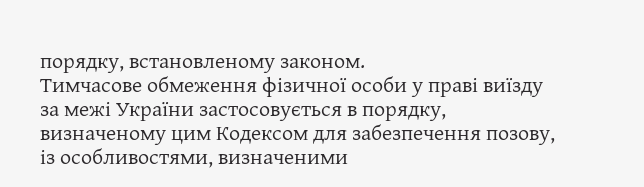порядку, встановленому законом.
Тимчасове обмеження фізичної особи у праві виїзду за межі України застосовується в порядку, визначеному цим Кодексом для забезпечення позову, із особливостями, визначеними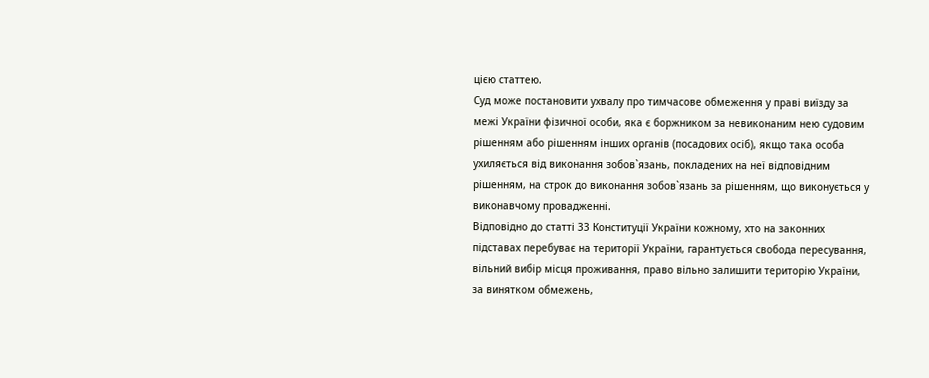цією статтею.
Суд може постановити ухвалу про тимчасове обмеження у праві виїзду за межі України фізичної особи, яка є боржником за невиконаним нею судовим рішенням або рішенням інших органів (посадових осіб), якщо така особа ухиляється від виконання зобов`язань, покладених на неї відповідним рішенням, на строк до виконання зобов`язань за рішенням, що виконується у виконавчому провадженні.
Відповідно до статті 33 Конституції України кожному, хто на законних підставах перебуває на території України, гарантується свобода пересування, вільний вибір місця проживання, право вільно залишити територію України, за винятком обмежень,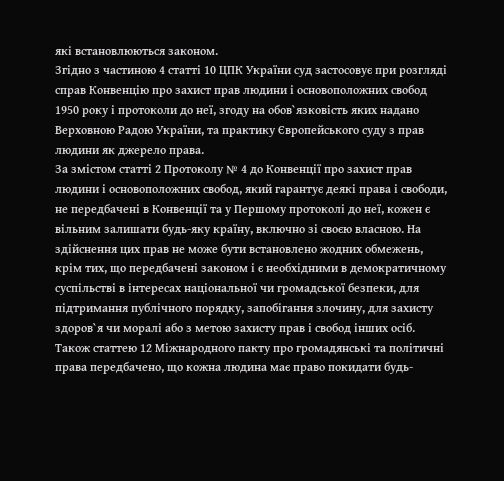які встановлюються законом.
Згідно з частиною 4 статті 10 ЦПК України суд застосовує при розгляді справ Конвенцію про захист прав людини і основоположних свобод 1950 року і протоколи до неї, згоду на обов`язковість яких надано Верховною Радою України, та практику Європейського суду з прав людини як джерело права.
За змістом статті 2 Протоколу № 4 до Конвенції про захист прав людини і основоположних свобод, який гарантує деякі права і свободи, не передбачені в Конвенції та у Першому протоколі до неї, кожен є вільним залишати будь-яку країну, включно зі своєю власною. На здійснення цих прав не може бути встановлено жодних обмежень, крім тих, що передбачені законом і є необхідними в демократичному суспільстві в інтересах національної чи громадської безпеки, для підтримання публічного порядку, запобігання злочину, для захисту здоров`я чи моралі або з метою захисту прав і свобод інших осіб.
Також статтею 12 Міжнародного пакту про громадянські та політичні права передбачено, що кожна людина має право покидати будь-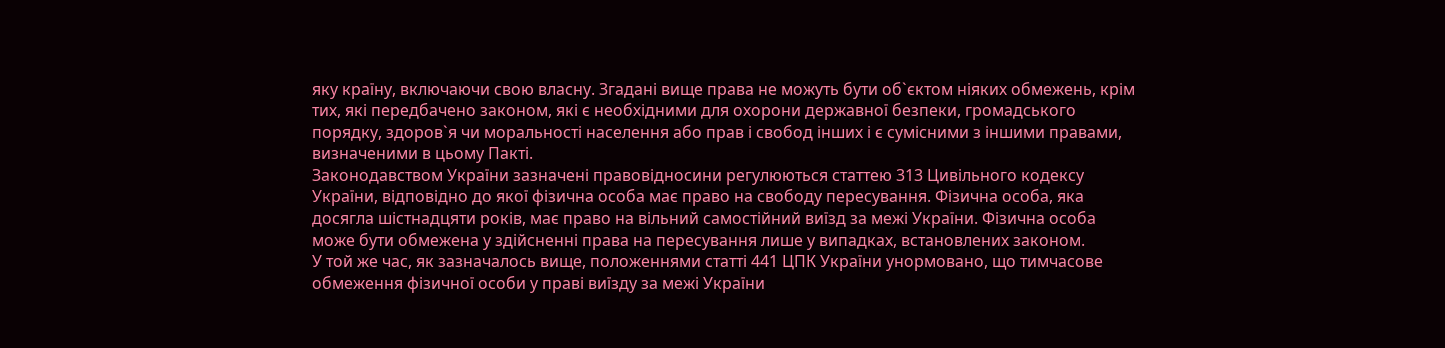яку країну, включаючи свою власну. Згадані вище права не можуть бути об`єктом ніяких обмежень, крім тих, які передбачено законом, які є необхідними для охорони державної безпеки, громадського порядку, здоров`я чи моральності населення або прав і свобод інших і є сумісними з іншими правами, визначеними в цьому Пакті.
Законодавством України зазначені правовідносини регулюються статтею 313 Цивільного кодексу України, відповідно до якої фізична особа має право на свободу пересування. Фізична особа, яка досягла шістнадцяти років, має право на вільний самостійний виїзд за межі України. Фізична особа може бути обмежена у здійсненні права на пересування лише у випадках, встановлених законом.
У той же час, як зазначалось вище, положеннями статті 441 ЦПК України унормовано, що тимчасове обмеження фізичної особи у праві виїзду за межі України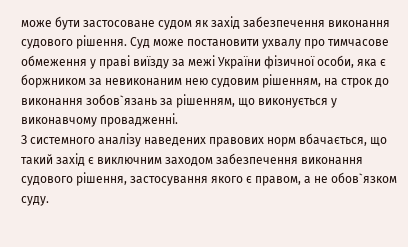може бути застосоване судом як захід забезпечення виконання судового рішення. Суд може постановити ухвалу про тимчасове обмеження у праві виїзду за межі України фізичної особи, яка є боржником за невиконаним нею судовим рішенням, на строк до виконання зобов`язань за рішенням, що виконується у виконавчому провадженні.
З системного аналізу наведених правових норм вбачається, що такий захід є виключним заходом забезпечення виконання судового рішення, застосування якого є правом, а не обов`язком суду.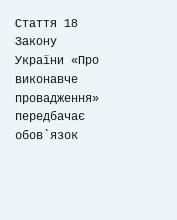Стаття 18 Закону України «Про виконавче провадження» передбачає обов`язок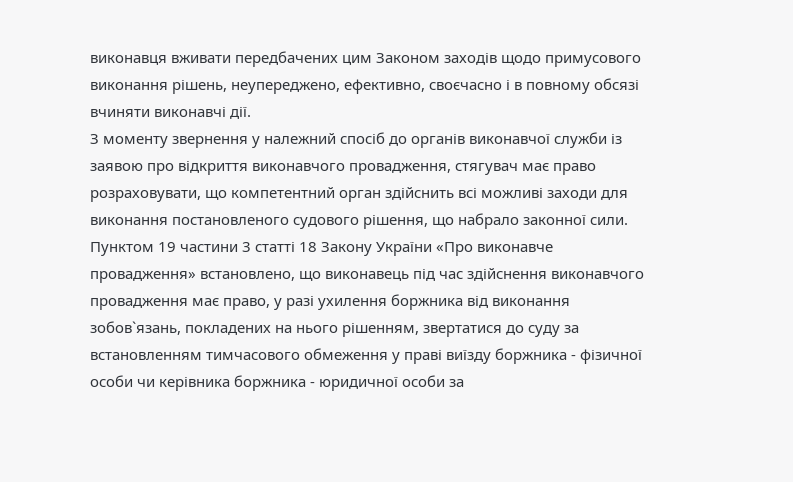виконавця вживати передбачених цим Законом заходів щодо примусового виконання рішень, неупереджено, ефективно, своєчасно і в повному обсязі вчиняти виконавчі дії.
З моменту звернення у належний спосіб до органів виконавчої служби із заявою про відкриття виконавчого провадження, стягувач має право розраховувати, що компетентний орган здійснить всі можливі заходи для виконання постановленого судового рішення, що набрало законної сили.
Пунктом 19 частини 3 статті 18 Закону України «Про виконавче провадження» встановлено, що виконавець під час здійснення виконавчого провадження має право, у разі ухилення боржника від виконання зобов`язань, покладених на нього рішенням, звертатися до суду за встановленням тимчасового обмеження у праві виїзду боржника - фізичної особи чи керівника боржника - юридичної особи за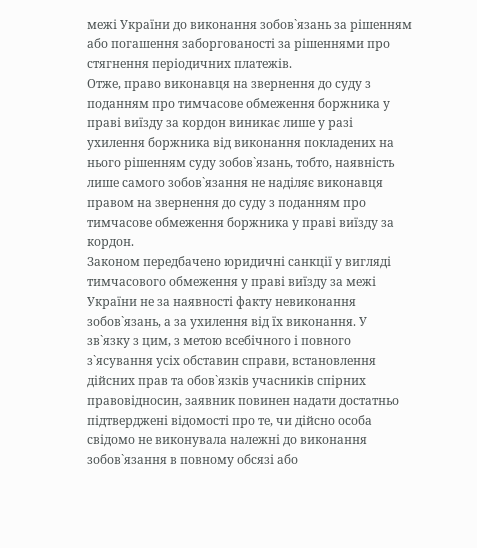межі України до виконання зобов`язань за рішенням або погашення заборгованості за рішеннями про стягнення періодичних платежів.
Отже, право виконавця на звернення до суду з поданням про тимчасове обмеження боржника у праві виїзду за кордон виникає лише у разі ухилення боржника від виконання покладених на нього рішенням суду зобов`язань, тобто, наявність лише самого зобов`язання не наділяє виконавця правом на звернення до суду з поданням про тимчасове обмеження боржника у праві виїзду за кордон.
Законом передбачено юридичні санкції у вигляді тимчасового обмеження у праві виїзду за межі України не за наявності факту невиконання зобов`язань, а за ухилення від їх виконання. У зв`язку з цим, з метою всебічного і повного з`ясування усіх обставин справи, встановлення дійсних прав та обов`язків учасників спірних правовідносин, заявник повинен надати достатньо підтверджені відомості про те, чи дійсно особа свідомо не виконувала належні до виконання зобов`язання в повному обсязі або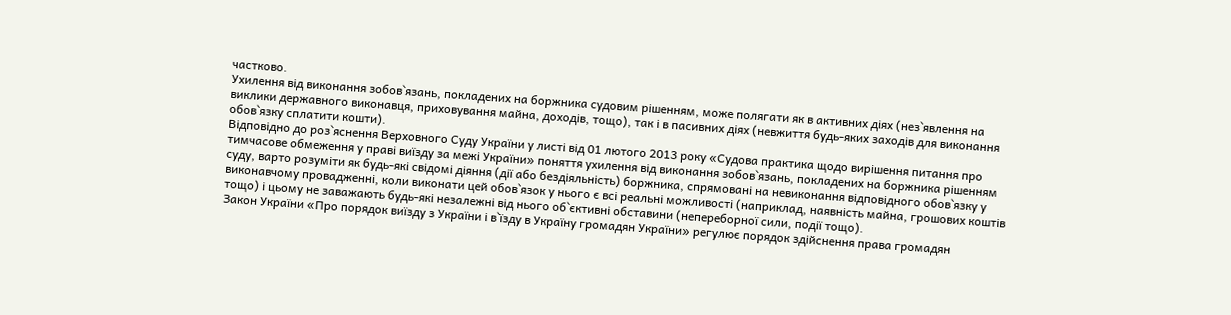частково.
Ухилення від виконання зобов`язань, покладених на боржника судовим рішенням, може полягати як в активних діях (нез`явлення на виклики державного виконавця, приховування майна, доходів, тощо), так і в пасивних діях (невжиття будь-яких заходів для виконання обов`язку сплатити кошти).
Відповідно до роз`яснення Верховного Суду України у листі від 01 лютого 2013 року «Судова практика щодо вирішення питання про тимчасове обмеження у праві виїзду за межі України» поняття ухилення від виконання зобов`язань, покладених на боржника рішенням суду, варто розуміти як будь-які свідомі діяння (дії або бездіяльність) боржника, спрямовані на невиконання відповідного обов`язку у виконавчому провадженні, коли виконати цей обов`язок у нього є всі реальні можливості (наприклад, наявність майна, грошових коштів тощо) і цьому не заважають будь-які незалежні від нього об`єктивні обставини (непереборної сили, події тощо).
Закон України «Про порядок виїзду з України і в`їзду в Україну громадян України» регулює порядок здійснення права громадян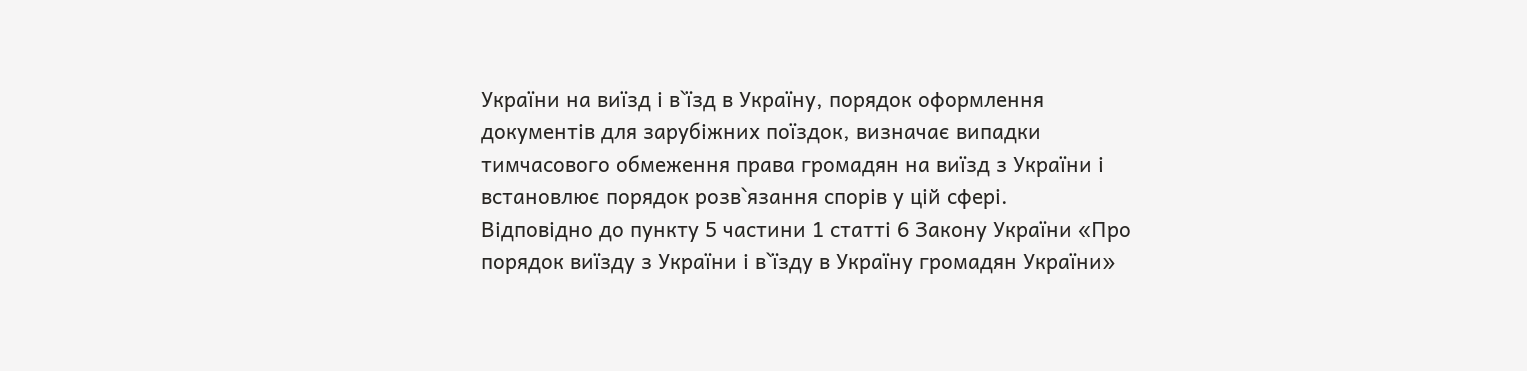України на виїзд і в`їзд в Україну, порядок оформлення документів для зарубіжних поїздок, визначає випадки тимчасового обмеження права громадян на виїзд з України і встановлює порядок розв`язання спорів у цій сфері.
Відповідно до пункту 5 частини 1 статті 6 Закону України «Про порядок виїзду з України і в`їзду в Україну громадян України»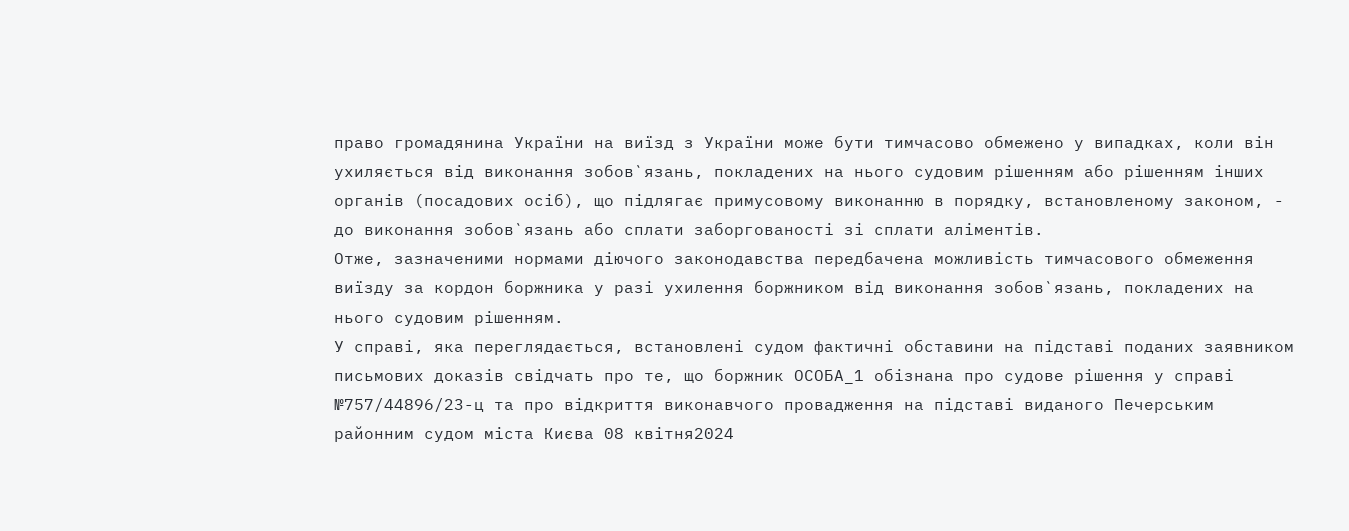право громадянина України на виїзд з України може бути тимчасово обмежено у випадках, коли він ухиляється від виконання зобов`язань, покладених на нього судовим рішенням або рішенням інших органів (посадових осіб), що підлягає примусовому виконанню в порядку, встановленому законом, - до виконання зобов`язань або сплати заборгованості зі сплати аліментів.
Отже, зазначеними нормами діючого законодавства передбачена можливість тимчасового обмеження виїзду за кордон боржника у разі ухилення боржником від виконання зобов`язань, покладених на нього судовим рішенням.
У справі, яка переглядається, встановлені судом фактичні обставини на підставі поданих заявником письмових доказів свідчать про те, що боржник ОСОБА_1 обізнана про судове рішення у справі №757/44896/23-ц та про відкриття виконавчого провадження на підставі виданого Печерським районним судом міста Києва 08 квітня2024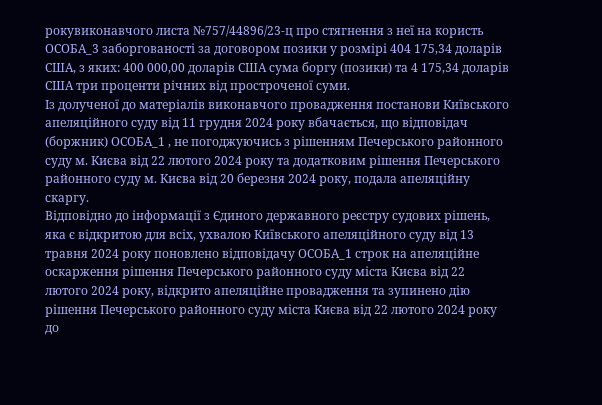рокувиконавчого листа №757/44896/23-ц про стягнення з неї на користь ОСОБА_3 заборгованості за договором позики у розмірі 404 175,34 доларів США, з яких: 400 000,00 доларів США сума боргу (позики) та 4 175,34 доларів США три проценти річних від простроченої суми.
Із долученої до матеріалів виконавчого провадження постанови Київського апеляційного суду від 11 грудня 2024 року вбачається, що відповідач (боржник) ОСОБА_1 , не погоджуючись з рішенням Печерського районного суду м. Києва від 22 лютого 2024 року та додатковим рішення Печерського районного суду м. Києва від 20 березня 2024 року, подала апеляційну скаргу.
Відповідно до інформації з Єдиного державного реєстру судових рішень, яка є відкритою для всіх, ухвалою Київського апеляційного суду від 13 травня 2024 року поновлено відповідачу ОСОБА_1 строк на апеляційне оскарження рішення Печерського районного суду міста Києва від 22 лютого 2024 року, відкрито апеляційне провадження та зупинено дію рішення Печерського районного суду міста Києва від 22 лютого 2024 року до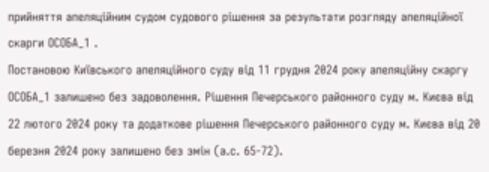прийняття апеляційним судом судового рішення за результати розгляду апеляційної скарги ОСОБА_1 .
Постановою Київського апеляційного суду від 11 грудня 2024 року апеляційну скаргу ОСОБА_1 залишено без задоволення. Рішення Печерського районного суду м. Києва від 22 лютого 2024 року та додаткове рішення Печерського районного суду м. Києва від 20 березня 2024 року залишено без змін (а.с. 65-72).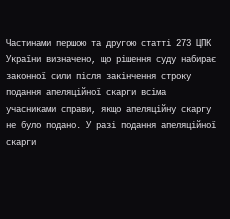Частинами першою та другою статті 273 ЦПК України визначено, що рішення суду набирає законної сили після закінчення строку подання апеляційної скарги всіма учасниками справи, якщо апеляційну скаргу не було подано. У разі подання апеляційної скарги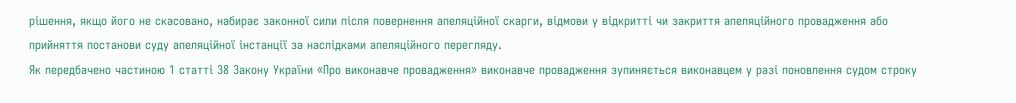рішення, якщо його не скасовано, набирає законної сили після повернення апеляційної скарги, відмови у відкритті чи закриття апеляційного провадження або прийняття постанови суду апеляційної інстанції за наслідками апеляційного перегляду.
Як передбачено частиною 1 статті 38 Закону України «Про виконавче провадження» виконавче провадження зупиняється виконавцем у разі поновлення судом строку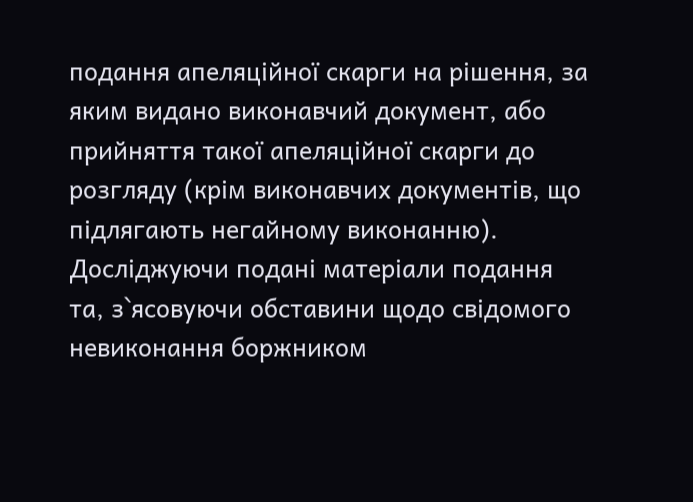подання апеляційної скарги на рішення, за яким видано виконавчий документ, або прийняття такої апеляційної скарги до розгляду (крім виконавчих документів, що підлягають негайному виконанню).
Досліджуючи подані матеріали подання та, з`ясовуючи обставини щодо свідомого невиконання боржником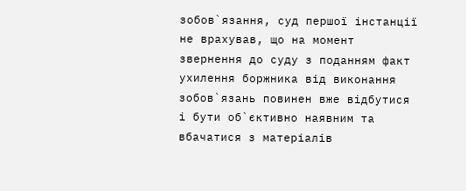зобов`язання, суд першої інстанції не врахував, що на момент звернення до суду з поданням факт ухилення боржника від виконання зобов`язань повинен вже відбутися і бути об`єктивно наявним та вбачатися з матеріалів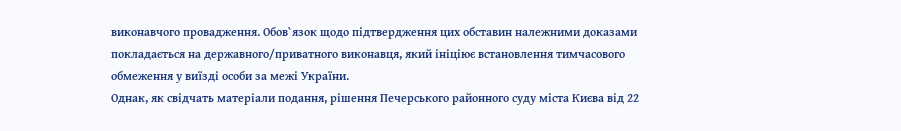виконавчого провадження. Обов`язок щодо підтвердження цих обставин належними доказами покладається на державного/приватного виконавця, який ініціює встановлення тимчасового обмеження у виїзді особи за межі України.
Однак, як свідчать матеріали подання, рішення Печерського районного суду міста Києва від 22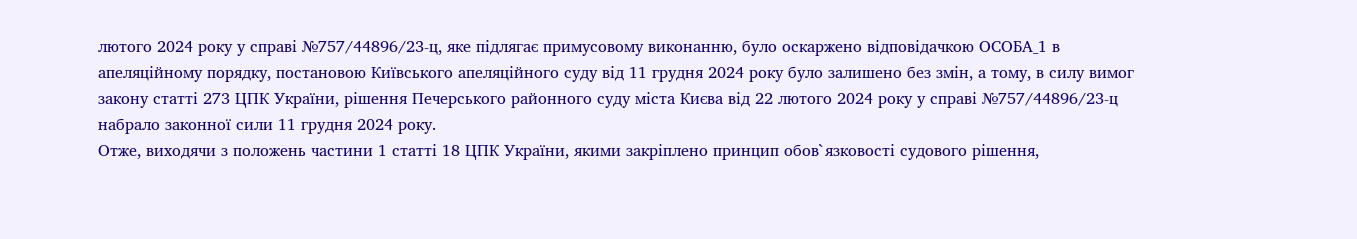лютого 2024 року у справі №757/44896/23-ц, яке підлягає примусовому виконанню, було оскаржено відповідачкою ОСОБА_1 в апеляційному порядку, постановою Київського апеляційного суду від 11 грудня 2024 року було залишено без змін, а тому, в силу вимог закону статті 273 ЦПК України, рішення Печерського районного суду міста Києва від 22 лютого 2024 року у справі №757/44896/23-ц набрало законної сили 11 грудня 2024 року.
Отже, виходячи з положень частини 1 статті 18 ЦПК України, якими закріплено принцип обов`язковості судового рішення,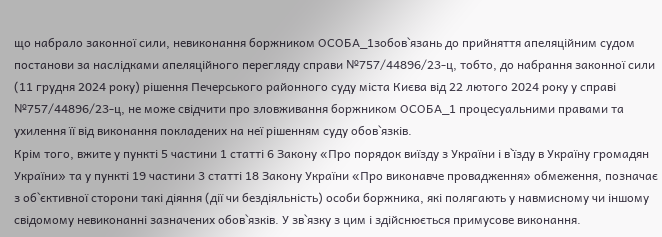що набрало законної сили, невиконання боржником ОСОБА_1зобов`язань до прийняття апеляційним судом постанови за наслідками апеляційного перегляду справи №757/44896/23-ц, тобто, до набрання законної сили (11 грудня 2024 року) рішення Печерського районного суду міста Києва від 22 лютого 2024 року у справі №757/44896/23-ц, не може свідчити про зловживання боржником ОСОБА_1 процесуальними правами та ухилення її від виконання покладених на неї рішенням суду обов`язків.
Крім того, вжите у пункті 5 частини 1 статті 6 Закону «Про порядок виїзду з України і в`їзду в Україну громадян України» та у пункті 19 частини 3 статті 18 Закону України «Про виконавче провадження» обмеження, позначає з об`єктивної сторони такі діяння (дії чи бездіяльність) особи боржника, які полягають у навмисному чи іншому свідомому невиконанні зазначених обов`язків. У зв`язку з цим і здійснюється примусове виконання.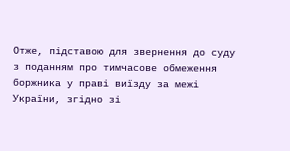Отже, підставою для звернення до суду з поданням про тимчасове обмеження боржника у праві виїзду за межі України, згідно зі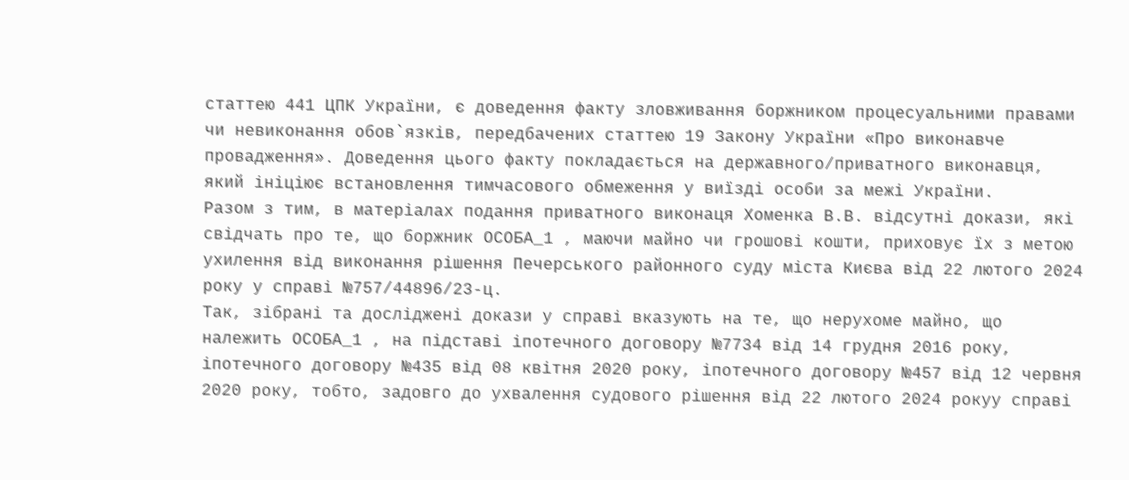статтею 441 ЦПК України, є доведення факту зловживання боржником процесуальними правами чи невиконання обов`язків, передбачених статтею 19 Закону України «Про виконавче провадження». Доведення цього факту покладається на державного/приватного виконавця, який ініціює встановлення тимчасового обмеження у виїзді особи за межі України.
Разом з тим, в матеріалах подання приватного виконаця Хоменка В.В. відсутні докази, які свідчать про те, що боржник ОСОБА_1 , маючи майно чи грошові кошти, приховує їх з метою ухилення від виконання рішення Печерського районного суду міста Києва від 22 лютого 2024 року у справі №757/44896/23-ц.
Так, зібрані та досліджені докази у справі вказують на те, що нерухоме майно, що належить ОСОБА_1 , на підставі іпотечного договору №7734 від 14 грудня 2016 року, іпотечного договору №435 від 08 квітня 2020 року, іпотечного договору №457 від 12 червня 2020 року, тобто, задовго до ухвалення судового рішення від 22 лютого 2024 рокуу справі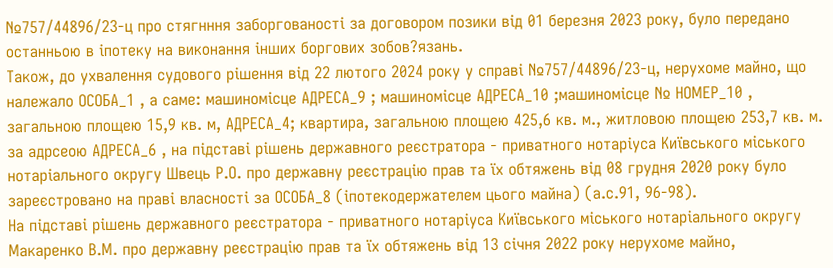№757/44896/23-ц про стягнння заборгованості за договором позики від 01 березня 2023 року, було передано останньою в іпотеку на виконання інших боргових зобов?язань.
Також, до ухвалення судового рішення від 22 лютого 2024 року у справі №757/44896/23-ц, нерухоме майно, що належало ОСОБА_1 , а саме: машиномісце АДРЕСА_9 ; машиномісце АДРЕСА_10 ;машиномісце № НОМЕР_10 , загальною площею 15,9 кв. м, АДРЕСА_4; квартира, загальною площею 425,6 кв. м., житловою площею 253,7 кв. м. за адрсеою АДРЕСА_6 , на підставі рішень державного реєстратора - приватного нотаріуса Київського міського нотаріального округу Швець Р.О. про державну реєстрацію прав та їх обтяжень від 08 грудня 2020 року було зареєстровано на праві власності за ОСОБА_8 (іпотекодержателем цього майна) (а.с.91, 96-98).
На підставі рішень державного реєстратора - приватного нотаріуса Київського міського нотаріального округу Макаренко В.М. про державну реєстрацію прав та їх обтяжень від 13 січня 2022 року нерухоме майно,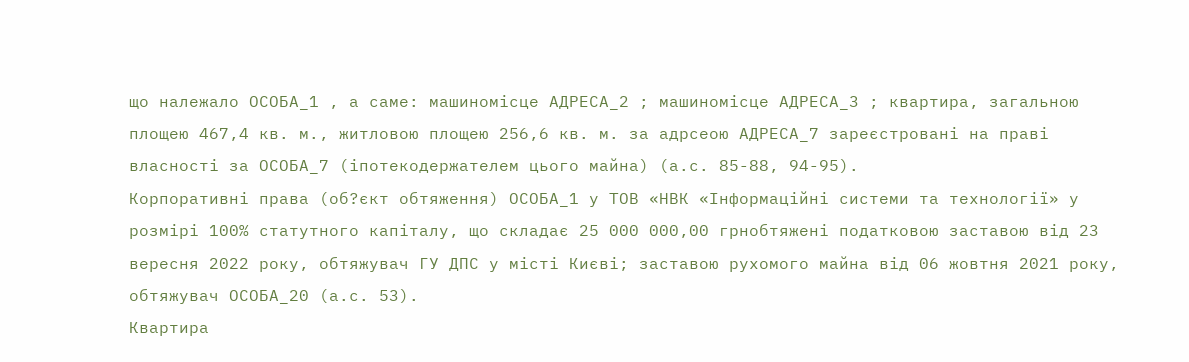що належало ОСОБА_1 , а саме: машиномісце АДРЕСА_2 ; машиномісце АДРЕСА_3 ; квартира, загальною площею 467,4 кв. м., житловою площею 256,6 кв. м. за адрсеою АДРЕСА_7 зареєстровані на праві власності за ОСОБА_7 (іпотекодержателем цього майна) (а.с. 85-88, 94-95).
Корпоративні права (об?єкт обтяження) ОСОБА_1 у ТОВ «НВК «Інформаційні системи та технології» у розмірі 100% статутного капіталу, що складає 25 000 000,00 грнобтяжені податковою заставою від 23 вересня 2022 року, обтяжувач ГУ ДПС у місті Києві; заставою рухомого майна від 06 жовтня 2021 року, обтяжувач ОСОБА_20 (а.с. 53).
Квартира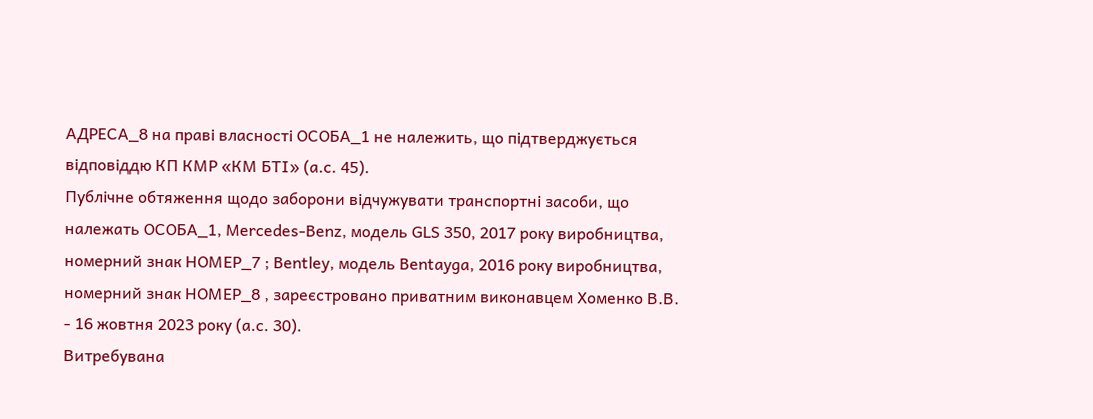АДРЕСА_8 на праві власності ОСОБА_1 не належить, що підтверджується відповіддю КП КМР «КМ БТІ» (а.с. 45).
Публічне обтяження щодо заборони відчужувати транспортні засоби, що належать ОСОБА_1, Mercedes-Benz, модель GLS 350, 2017 року виробництва, номерний знак НОМЕР_7 ; Bentley, модель Bentayga, 2016 року виробництва, номерний знак НОМЕР_8 , зареєстровано приватним виконавцем Хоменко В.В. - 16 жовтня 2023 року (а.с. 30).
Витребувана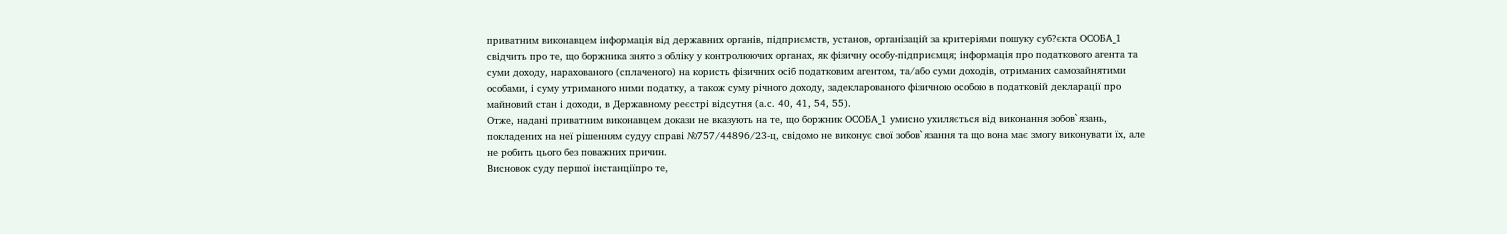приватним виконавцем інформація від державних органів, підприємств, установ, організацій за критеріями пошуку суб?єкта ОСОБА_1 свідчить про те, що боржника знято з обліку у контролюючих органах, як фізичну особу-підприємця; інформація про податкового агента та суми доходу, нарахованого (сплаченого) на користь фізичних осіб податковим агентом, та/або суми доходів, отриманих самозайнятими особами, і суму утриманого ними податку, а також суму річного доходу, задекларованого фізичною особою в податковій декларації про майновий стан і доходи, в Державному реєстрі відсутня (а.с. 40, 41, 54, 55).
Отже, надані приватним виконавцем докази не вказують на те, що боржник ОСОБА_1 умисно ухиляється від виконання зобов`язань, покладених на неї рішенням судуу справі №757/44896/23-ц, свідомо не виконує свої зобов`язання та що вона має змогу виконувати їх, але не робить цього без поважних причин.
Висновок суду першої інстанціїпро те,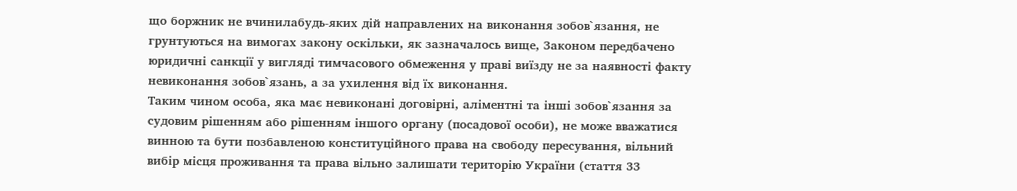що боржник не вчинилабудь-яких дій направлених на виконання зобов`язання, не грунтуються на вимогах закону оскільки, як зазначалось вище, Законом передбачено юридичні санкції у вигляді тимчасового обмеження у праві виїзду не за наявності факту невиконання зобов`язань, а за ухилення від їх виконання.
Таким чином особа, яка має невиконані договірні, аліментні та інші зобов`язання за судовим рішенням або рішенням іншого органу (посадової особи), не може вважатися винною та бути позбавленою конституційного права на свободу пересування, вільний вибір місця проживання та права вільно залишати територію України (стаття 33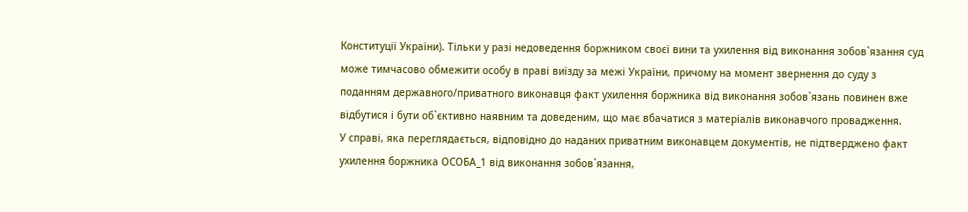Конституції України). Тільки у разі недоведення боржником своєї вини та ухилення від виконання зобов`язання суд може тимчасово обмежити особу в праві виїзду за межі України, причому на момент звернення до суду з поданням державного/приватного виконавця факт ухилення боржника від виконання зобов`язань повинен вже відбутися і бути об`єктивно наявним та доведеним, що має вбачатися з матеріалів виконавчого провадження.
У справі, яка переглядається, відповідно до наданих приватним виконавцем документів, не підтверджено факт ухилення боржника ОСОБА_1 від виконання зобов`язання,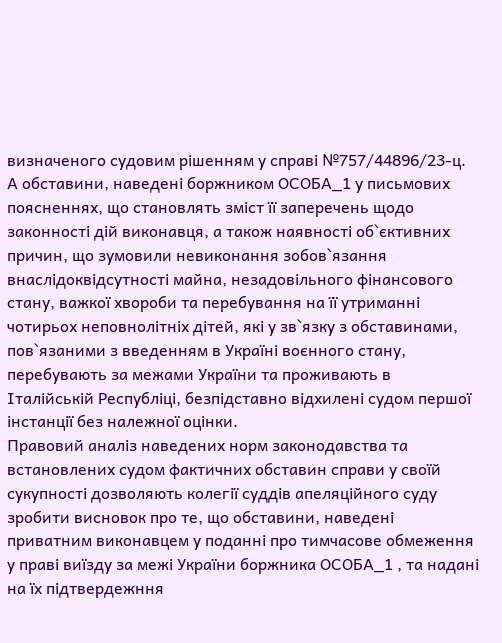визначеного судовим рішенням у справі №757/44896/23-ц.
А обставини, наведені боржником ОСОБА_1 у письмових поясненнях, що становлять зміст її заперечень щодо законності дій виконавця, а також наявності об`єктивних причин, що зумовили невиконання зобов`язання внаслідоквідсутності майна, незадовільного фінансового стану, важкої хвороби та перебування на її утриманні чотирьох неповнолітніх дітей, які у зв`язку з обставинами, пов`язаними з введенням в Україні воєнного стану, перебувають за межами України та проживають в Італійській Республіці, безпідставно відхилені судом першої інстанції без належної оцінки.
Правовий аналіз наведених норм законодавства та встановлених судом фактичних обставин справи у своїй сукупності дозволяють колегії суддів апеляційного суду зробити висновок про те, що обставини, наведені приватним виконавцем у поданні про тимчасове обмеження у праві виїзду за межі України боржника ОСОБА_1 , та надані на їх підтвердежння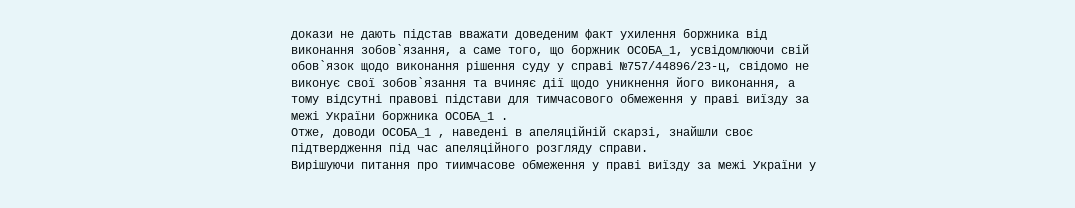докази не дають підстав вважати доведеним факт ухилення боржника від виконання зобов`язання, а саме того, що боржник ОСОБА_1, усвідомлюючи свій обов`язок щодо виконання рішення суду у справі №757/44896/23-ц, свідомо не виконує свої зобов`язання та вчиняє дії щодо уникнення його виконання, а тому відсутні правові підстави для тимчасового обмеження у праві виїзду за межі України боржника ОСОБА_1 .
Отже, доводи ОСОБА_1 , наведені в апеляційній скарзі, знайшли своє підтвердження під час апеляційного розгляду справи.
Вирішуючи питання про тиимчасове обмеження у праві виїзду за межі України у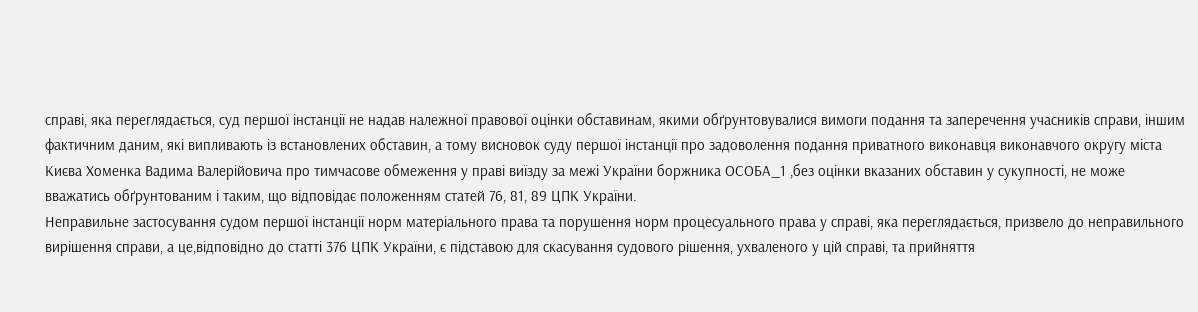справі, яка переглядається, суд першої інстанції не надав належної правової оцінки обставинам, якими обґрунтовувалися вимоги подання та заперечення учасників справи, іншим фактичним даним, які випливають із встановлених обставин, а тому висновок суду першої інстанції про задоволення подання приватного виконавця виконавчого округу міста Києва Хоменка Вадима Валерійовича про тимчасове обмеження у праві виїзду за межі України боржника ОСОБА_1 ,без оцінки вказаних обставин у сукупності, не може вважатись обґрунтованим і таким, що відповідає положенням статей 76, 81, 89 ЦПК України.
Неправильне застосування судом першої інстанції норм матеріального права та порушення норм процесуального права у справі, яка переглядається, призвело до неправильного вирішення справи, а це,відповідно до статті 376 ЦПК України, є підставою для скасування судового рішення, ухваленого у цій справі, та прийняття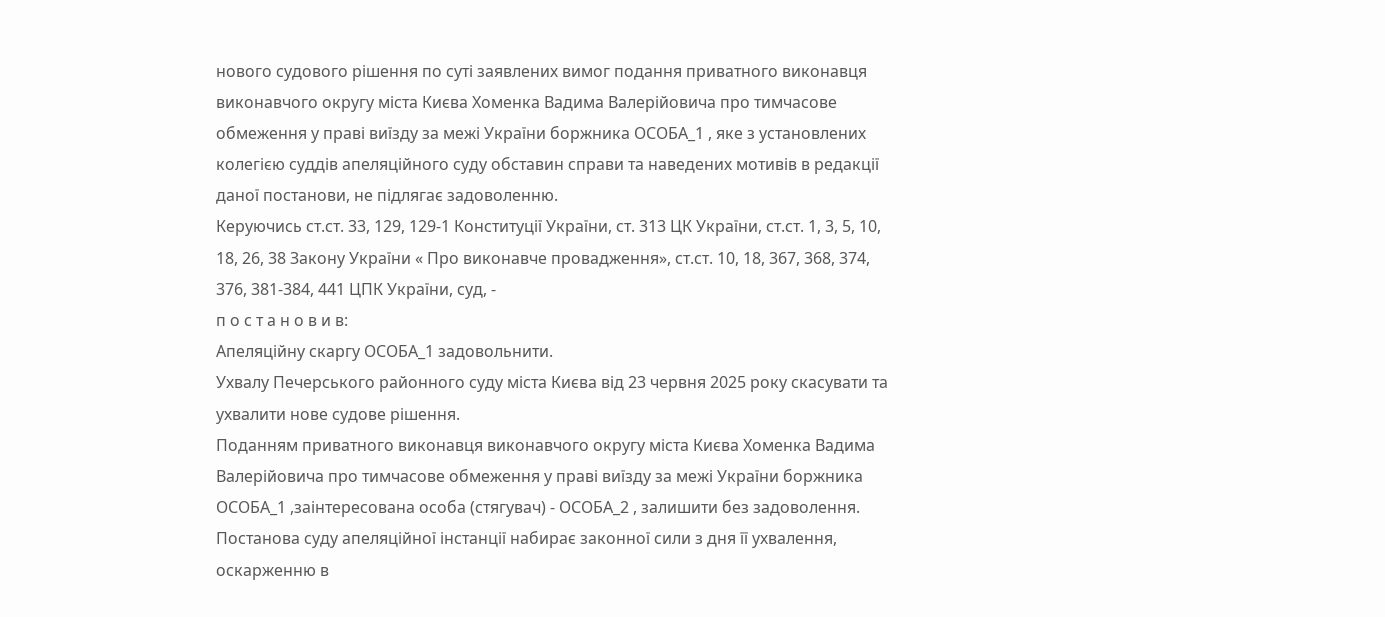нового судового рішення по суті заявлених вимог подання приватного виконавця виконавчого округу міста Києва Хоменка Вадима Валерійовича про тимчасове обмеження у праві виїзду за межі України боржника ОСОБА_1 , яке з установлених колегією суддів апеляційного суду обставин справи та наведених мотивів в редакції даної постанови, не підлягає задоволенню.
Керуючись ст.ст. 33, 129, 129-1 Конституції України, ст. 313 ЦК України, ст.ст. 1, 3, 5, 10, 18, 26, 38 Закону України « Про виконавче провадження», ст.ст. 10, 18, 367, 368, 374, 376, 381-384, 441 ЦПК України, суд, -
п о с т а н о в и в:
Апеляційну скаргу ОСОБА_1 задовольнити.
Ухвалу Печерського районного суду міста Києва від 23 червня 2025 року скасувати та ухвалити нове судове рішення.
Поданням приватного виконавця виконавчого округу міста Києва Хоменка Вадима Валерійовича про тимчасове обмеження у праві виїзду за межі України боржника ОСОБА_1 ,заінтересована особа (стягувач) - ОСОБА_2 , залишити без задоволення.
Постанова суду апеляційної інстанції набирає законної сили з дня її ухвалення, оскарженню в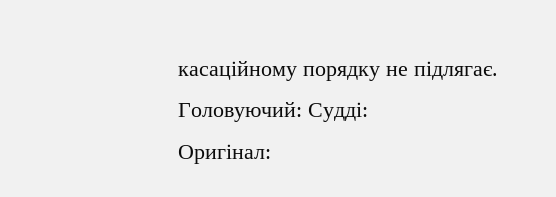касаційному порядку не підлягає.
Головуючий: Судді:
Оригінал: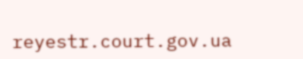reyestr.court.gov.ua